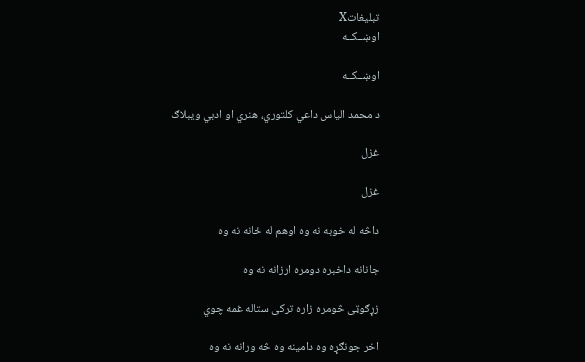تبليغاتX
اوښــكــه

اوښــكــه

د محمد الياس داعي کلتوري، هنري او ادبي ويبلاګ

غزل

غزل

داڅه له خوبه نه وه اوهم له ځانه نه وه

جانانه داخبره دومره ارزانه نه وه

زړګوټى څومره زاره ترکى ستاله غمه چوي

اخر جونګړه وه دامينه وه څه ورانه نه وه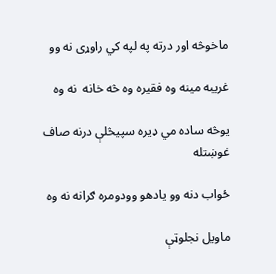ماخوڅه اور درته په لپه کي راوړى نه وو

غريبه مينه وه فقيره وه څه خانه  نه وه

يوڅه ساده مي ډيره سپيڅلې درنه صاف غوښتله

ځواب دنه وو يادهو وودومره ګرانه نه وه

ماويل نجلوټې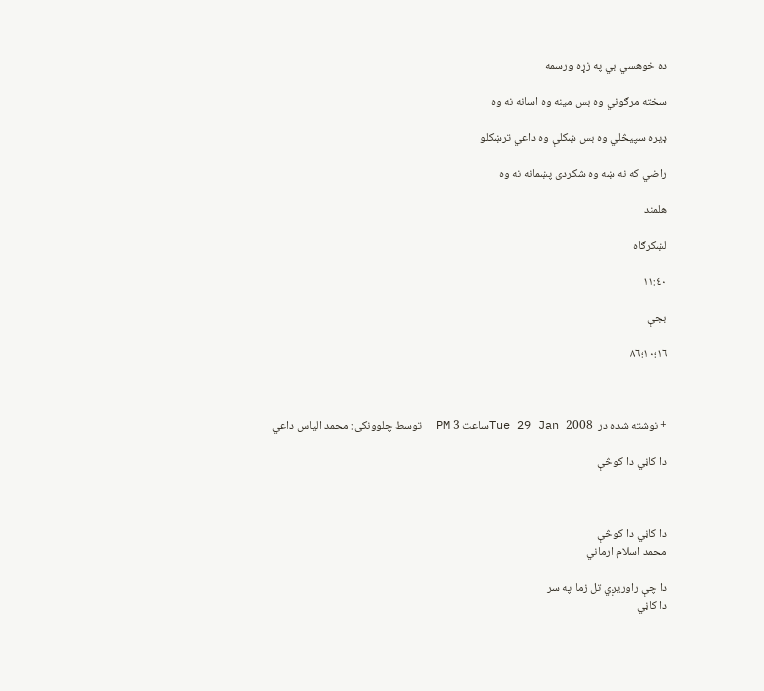ده خوهسي بي په زړه ورسمه

سخته مرګوني وه بس مينه وه اسانه نه وه

ډيره سپيڅلي وه بس ښکلې وه داعي ترښکلو

راضي که نه ښه وه شکردى پښمانه نه وه

هلمند

لښکرګاه

١١:٤٠

بجې

١٦؛١٠؛٨٦



+ نوشته شده در  Tue 29 Jan 2008ساعت 3 PM  توسط چلوونكى: محمد الياس داعي

دا کاڼي دا کوڅې



دا کاڼي دا کوڅې
محمد اسلام ارماني

دا چې راوريږي تل زما په سر
دا کاڼي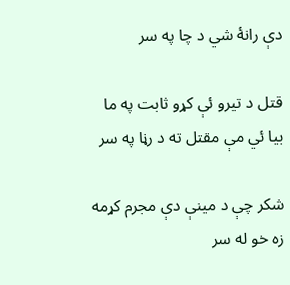دې رانۀ شي د چا په سر

قتل د تيرو ئې کړو ثابت په ما
بيا ئي مې مقتل ته د رڼا په سر

شکر چې د مينې دې مجرم کړمه
زه خو له سر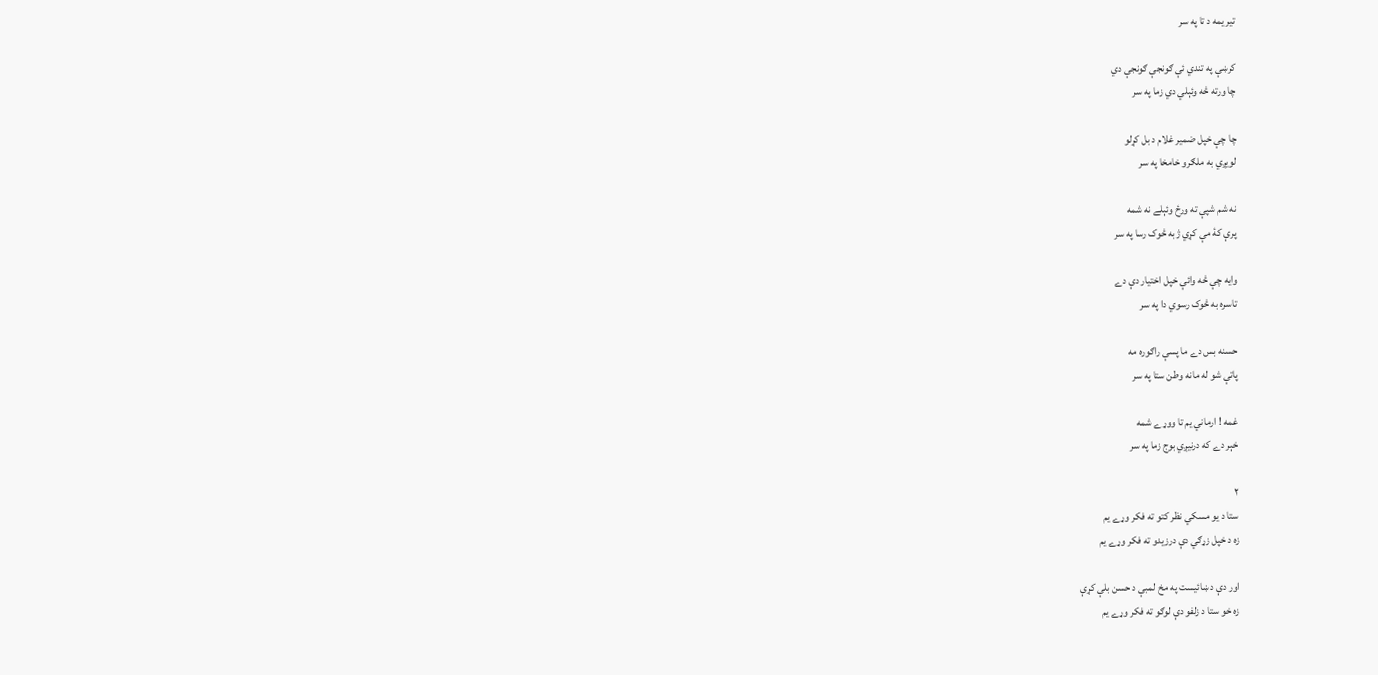تير يمه د تا په سر

کرښې په تندي ئې ګونجې ګونجې دي
چا ورته څه وئېلي دي زما په سر

چا چې خپل ضمير غلام د بل کړلو
لويږي به ملګرو خامخا په سر

نه شم شپې ته ورځ وئېلے نه شمه
پرې کۀ مې کړي ژبه څوک رسا په سر

وايه چې څه وائې خپل اختيار دې دے
تاسره به څوک رسوي دا په سر

حسنه بس دے ما پسې راګوره مه
پاتې شو له مانه وطن ستا په سر

غمه ! ارماني يم تا ووړے شمه
خېر دے که درنيږي بوج زما په سر

٢
ستا د يو مسکي نظر کتو ته فکر وړے يم
زه د خپل زړګي دې درزيدو ته فکر وړے يم

اور دې د ښائيست په مخ لمبې د حسن بلې کړې
زه خو ستا د زلفو دې لوګو ته فکر وړے يم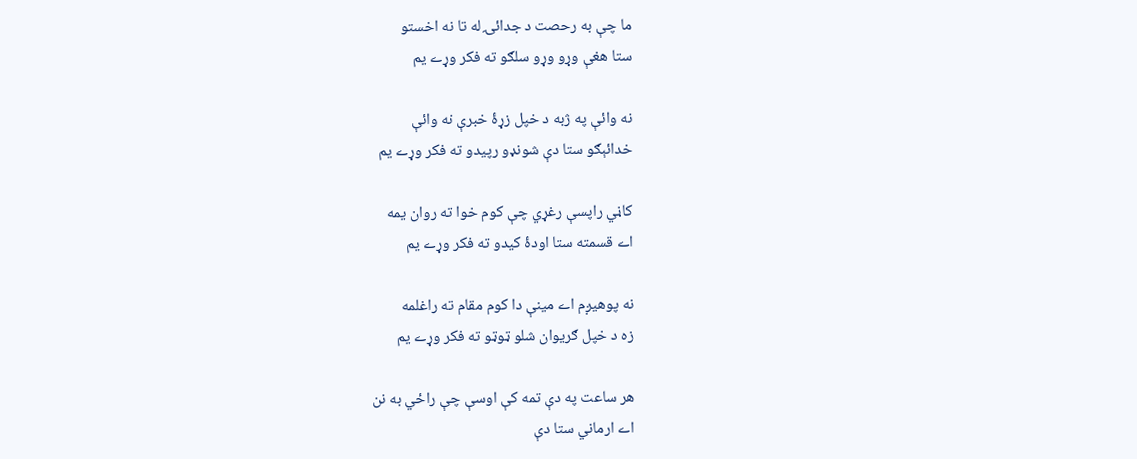ما چې به رحصت د جدائۍ له تا نه اخستو
ستا هغې وړو وړو سلګو ته فکر وړے يم

نه وائې په ژبه د خپل زړۀ خبرې نه وائې
خدائېګو ستا دې شونډو رپيدو ته فکر وړے يم

کاڼي راپسې رغړي چې کوم خوا ته روان يمه
اے قسمته ستا اودۀ کيدو ته فکر وړے يم

نه پوهيږم اے مينې دا کوم مقام ته راغلمه
زه د خپل ګريوان شلو ټوټو ته فکر وړے يم

هر ساعت په دې تمه کې اوسې چې راځي به نن
اے ارماني ستا دې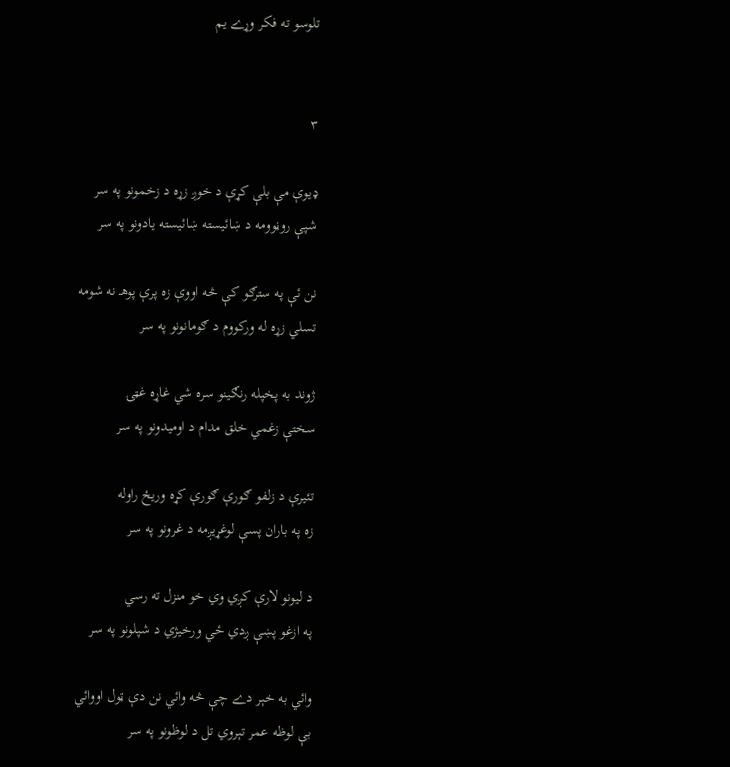تلوسو ته فکر وړے يم


٣

ډيوې مې بلې کړې د خوږ زړه د زخمونو په سر
شپې روڼوومه د ښائيسته ښائيسته يادونو په سر

نن ئې په سترګو کې څه اووې زه پرې پوهـ نه شومه
تسلي زړه له ورکووم د ګومانونو په سر

ژوند به پخپله رنګينو سره شي غاړه غټۍ
سختې زغمي خلق مدام د اوميدونو په سر

تئيرې د زلفو ګورې ګورې کړه وريځ راوله
زه په باران پسې لوغړيږمه د غرونو په سر

د ليونو لارې کږي وي خو منزل ته رسي
په ازغو پښې ږدي ځي ورخيژي د شپلونو په سر

وائي به خېر دے چې څه وائي نن دې ټول اووائي
بې لوظه عمر تېروي تل د لوظونو په سر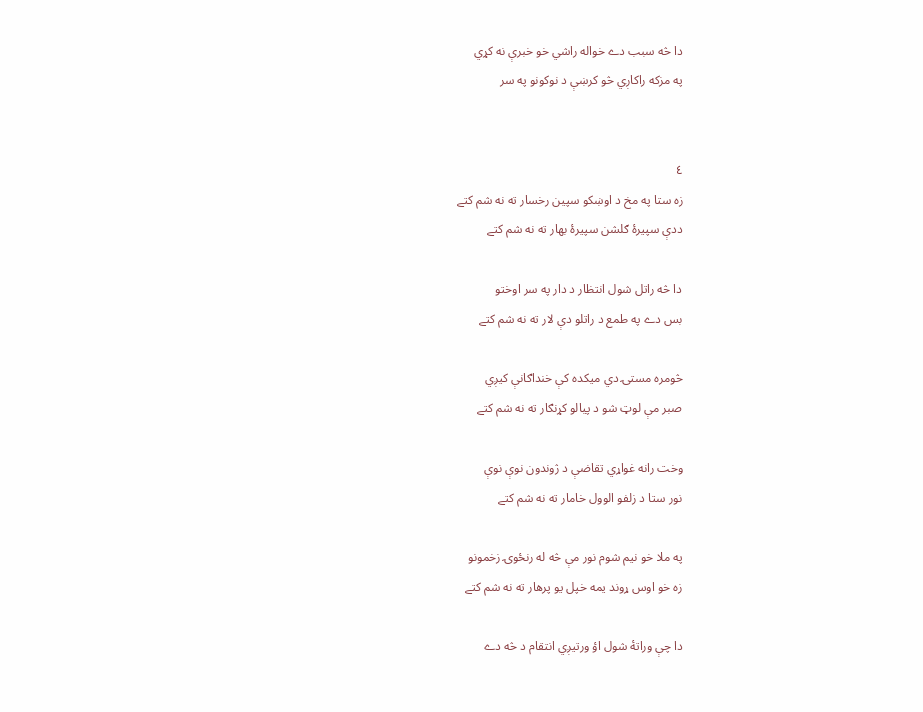دا څه سبب دے خواله راشي خو خبرې نه کړي
په مزکه راکاږي څو کرښې د نوکونو په سر


٤
زه ستا په مخ د اوښکو سپين رخسار ته نه شم کتے
ددې سپيرۀ ګلشن سپيرۀ بهار ته نه شم کتے

دا څه راتل شول انتظار د دار په سر اوختو
بس دے په طمع د راتلو دې لار ته نه شم کتے

څومره مستۍ دي ميکده کې خنداګانې کيږي
صبر مې لوټ شو د پيالو کړنګار ته نه شم کتے

وخت رانه غواړي تقاضې د ژوندون نوې نوې
نور ستا د زلفو الوول خامار ته نه شم کتے

په ملا خو نيم شوم نور مې څه له رنځوۍ زخمونو
زه خو اوس ړوند يمه خپل يو پرهار ته نه شم کتے

دا چې وراتۀ شول اؤ ورتيږي انتقام د څه دے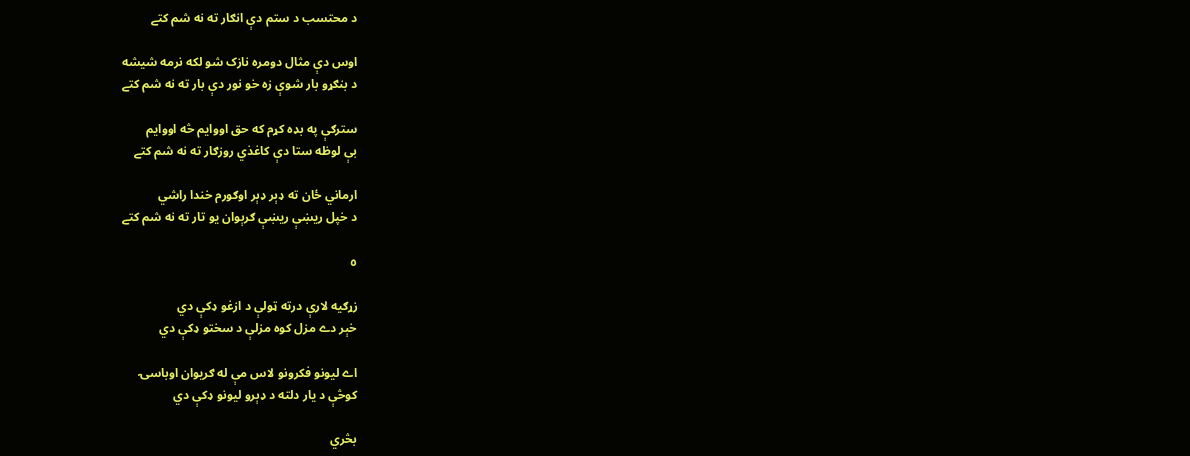د محتسب د ستم دې انګار ته نه شم کتے

اوس دې مثال دومره نازک شو لکه نرمه شيشه
د بنګړو بار شوې زه خو نور دې بار ته نه شم کتے

سترګې په بډه کړم که حق اووايم څه اووايم
بې لوظه ستا دې کاغذي روزګار ته نه شم کتے

ارماني ځان ته ډېر ډېر اوګورم خندا راشي
د خپل ريښې ريښې ګرېوان يو تار ته نه شم کتے

٥

زړګيه لارې درته ټولې د ازغو ډکې دي
خېر دے مزل کوه مزلې د سختو ډکې دي

اے ليونو فکرونو لاس مې له ګريوان اوباسۍ
کوڅې د يار دلته د ډېرو ليونو ډکې دي

بڅري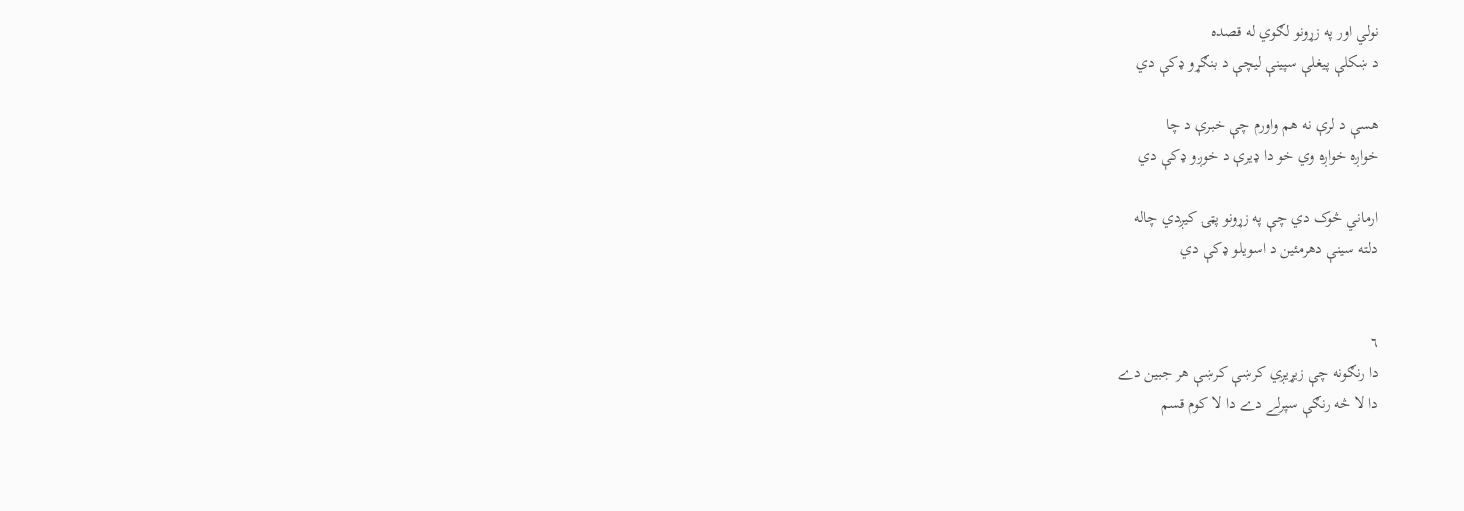نولي اور په زړونو لګوي له قصده
د ښکلې پيغلې سپينې ليچې د بنګړو ډکې دي

هسې د لرې نه هم واورم چې خبرې د چا
خواږه خواږه وي خو دا ډيرې د خوږو ډکې دي

ارماني څوک دي چې په زړونو پټۍ کيږدي چاله
دلته سينې دهرمئين د اسويلو ډکې دي


٦
دا رنګونه چې زيړيږي کرښې کرښې هر جبين دے
دا لا څه رنګې سپرلے دے دا لا کوم قسم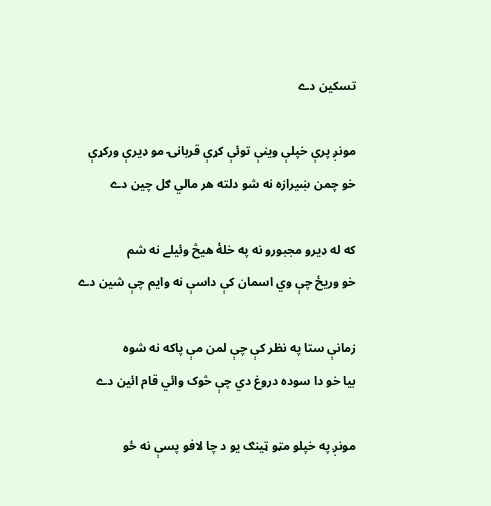تسکين دے

مونږ پرې خپلې وينې توئې کړې قربانۍ مو ډيرې ورکړې
خو چمن ښيرازه نه شو دلته هر مالي ګل چين دے

که له ډيرو مجبورو نه په خلۀ هيڅ وئيلے نه شم
خو وريځ چې وي اسمان کې داسې نه وايم چې شين دے

زمانې ستا په نظر کې چې لمن مې پاکه نه شوه
بيا خو دا سوده دروغ دي چې څوک وائي قام ائين دے

مونږ په خپلو مټو ټينګ يو د چا لافو پسې نه ځو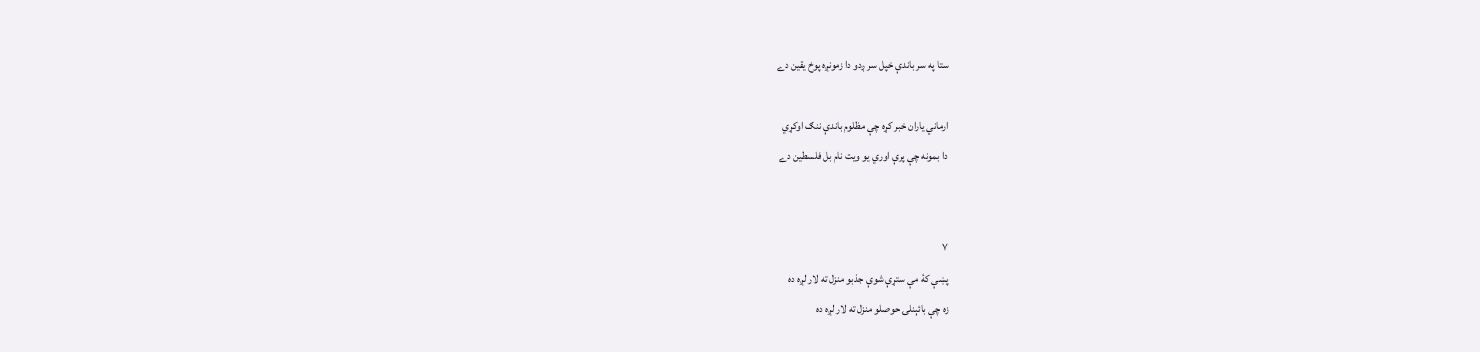ستا په سر باندې خپل سر ږدو دا زمونږه پوخ يقين دے

ارماني ياران خبر کړه چې مظلوم باندې ننګ اوکړي
دا بمونه چې پرې اوري يو ويت نام بل فلسطين دے


٧
پښې کۀ مې ستړې شوې جذبو منزل ته لار لږه ده
زه چې بائېنلۍ حوصلو منزل ته لار لږه ده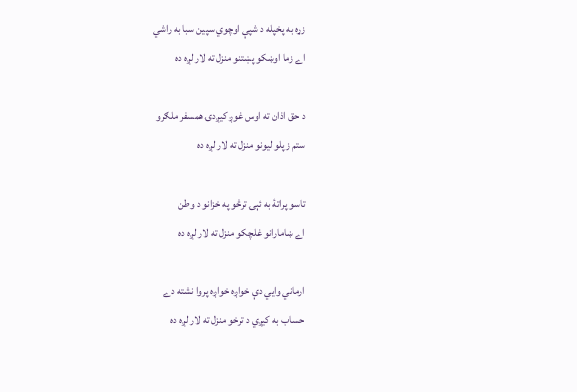زړه به پخپله د شپې اوچوي سپين سبا به راشي
اے زما اوښکو پښتنو منزل ته لار لږه ده

د حق اذان ته اوس غوږ کيږدۍ همسفر ملګرو
ستم زپلو ليونو منزل ته لار لږه ده

تاسو پراتۀ به ئېۍ ترڅو په خزانو د وطن
اے ښامارانو غلچکو منزل ته لار لږه ده

ارماني وايي دې خواږه خواږه پروا نشته دے
حساب به کيږي د ترخو منزل ته لار لږه ده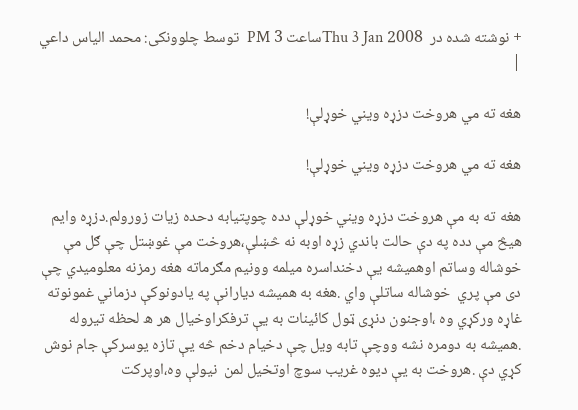+ نوشته شده در  Thu 3 Jan 2008ساعت 3 PM  توسط چلوونكى: محمد الياس داعي   |

هغه ته مي هروخت دزړه ويني خوړلې!

هغه ته مي هروخت دزړه ويني خوړلې!

هغه ته به مې هروخت دزړه ويني خوړلې دده چوپتيابه دحده زيات زورولم.دزړه وايم هيڅ مې دده په دې حالت باندي زړه اوبه نه څښلې،هروخت مې غوښتل چې ګل مې خوشاله وساتم اوهميشه يې دخنداسره ميلمه وونيم مګرماته هغه رمزنه معلوميدي چې دى مې پري  خوشاله ساتلې واي .هغه به هميشه ديارانې په يادونوكې دزماني غمونوته غاړه وركړي وه ،اوجنون دنړى ټول كائينات به يې ترفكراوخيال هر ه لحظه تيروله .هميشه به دومره نشه ووچې تابه ويل چې دخيام دخم څه يې تازه يوسركې جام نوش كړي دې .هروخت به يې ديوه غريب سوچ اوتخيل لمن  نيولې وه،اوپركت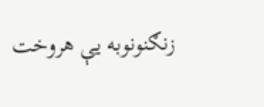زنګنونوبه يې هروخت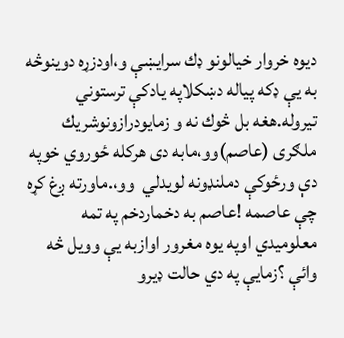ديوه خروار خيالونو ډك سرايښې و،اودزړه دوينوڅه به يې ډكه پياله دښكلاپه يادكې ترستوني تيروله.هغه بل څوك نه و زمايودرازونوشريك ملګرى (عاصم)وو،مابه دى هركله ځوروي خوپه دې ورځوكې دملنډونه لويدلي  وو،.ماورته ږغ كړه چې عاصمه !عاصم به دخماردخم په تمه معلوميدي اوپه يوه مغرور اوازبه يې وويل څه وائې ؟زمايې په دي حالت ډيرو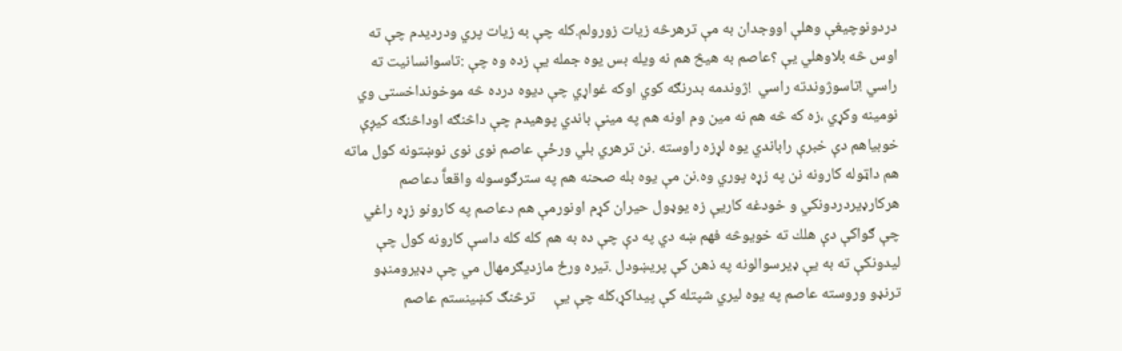دردونوچيغې وهلې اووجدان به مې ترهرڅه زيات زورولم.كله چې به زيات پري ودرديدم چې ته اوس څه بلاوهلي يې ؟عاصم به هيڅ هم نه ويله بس يوه جمله يې زده وه چې :تاسوانسانيت ته راسي !تاسوژوندته راسي  !ژوندمه بدرنګه كوي اوكه غواړي چې ديوه درده څه موخونداخستى وي نومينه وكړي ،زه كه څه هم نه مين وم اونه هم په مينې باندي پوهيدم چې داڅنګه اوداڅنګه كيږې خوبياهم دې خبرې راباندي يوه لړزه راوسته .نن ترهري بلي ورځې عاصم نوى نوى نوښتونه كول ماته هم داټوله كارونه نن په زړه پوري وه.نن مې يوه بله صحنه هم په سترګوسوله واقعآّ دعاصم هركارډيردردونكي و خودغه كاريې زه يوډول حيران كړم اونورمې هم دعاصم په كارونو زړه راغي چې ګواكې دې هلك ته خويوڅه فهم ښه دي په دې چې ده به هم كله كله داسې كارونه كول چې ليدونكې ته به يې ډيرسوالونه په ذهن كې پريښودل .تيره ورځ مازديګرمهال مي چې دډيرومنډو ترنډو وروسته عاصم په يوه ليري شپتله كې پيداكړ،كله چې يې     ترڅنګ كښينستم عاصم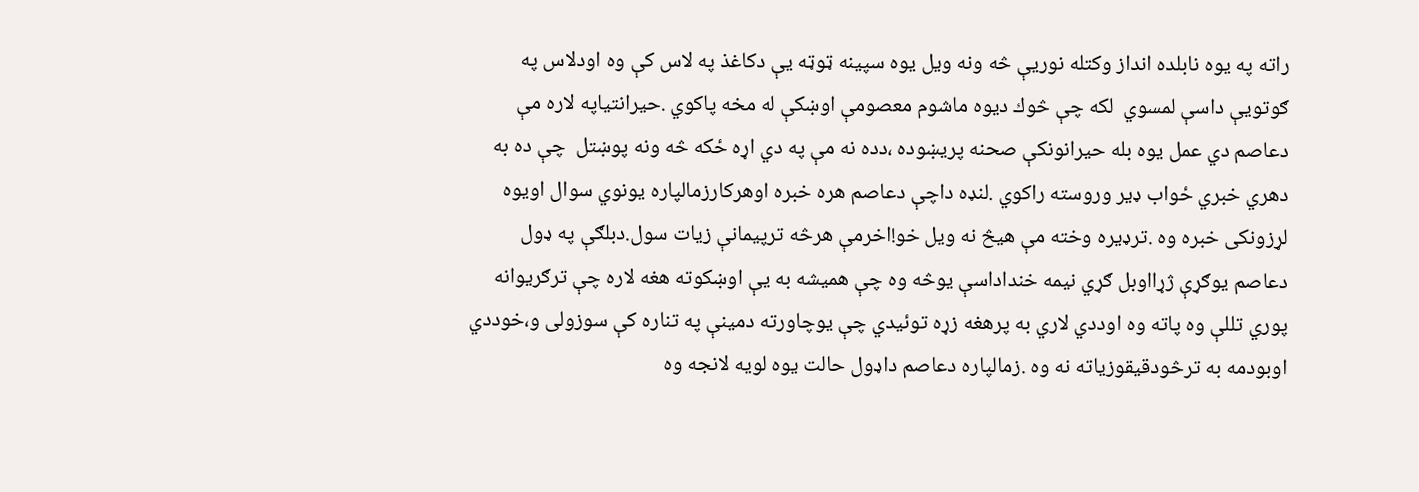راته په يوه نابلده انداز وكتله نوريې څه ونه ويل يوه سپينه ټوټه يې دكاغذ په لاس كې وه اودلاس په ګوتويې داسې لمسوي  لكه چې څوك ديوه ماشوم معصومې اوښكې له مخه پاكوي .حيرانتياپه لاره مې دعاصم دي عمل يوه بله حيرانونكې صحنه پريښوده ،دده نه مې په دي اړه ځكه څه ونه پوښتل  چې ده به دهري خبري ځواب ډير وروسته راكوي .لنډه داچې دعاصم هره خبره اوهركارزمالپاره يونوي سوال اويوه لړزونكى خبره وه .ترډيره وخته مې هيڅ نه ويل خو!اخرمې هرڅه ترپيمانې زيات سول.دبلګې په ډول دعاصم يوګړې ژړااوبل ګړي نيمه خنداداسې يوڅه وه چې هميشه به يې اوښكوته هغه لاره چې ترګريوانه پوري تللې وه پاته وه اوددي لاري به پرهغه زړه توئيدي چې يوچاورته دمينې په تناره كې سوزولى و،خوددي اوبودمه به ترڅودقيقوزياته نه وه .زمالپاره دعاصم داډول حالت يوه لويه لانجه وه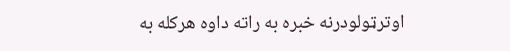اوترټولودرنه خبره به راته داوه هركله به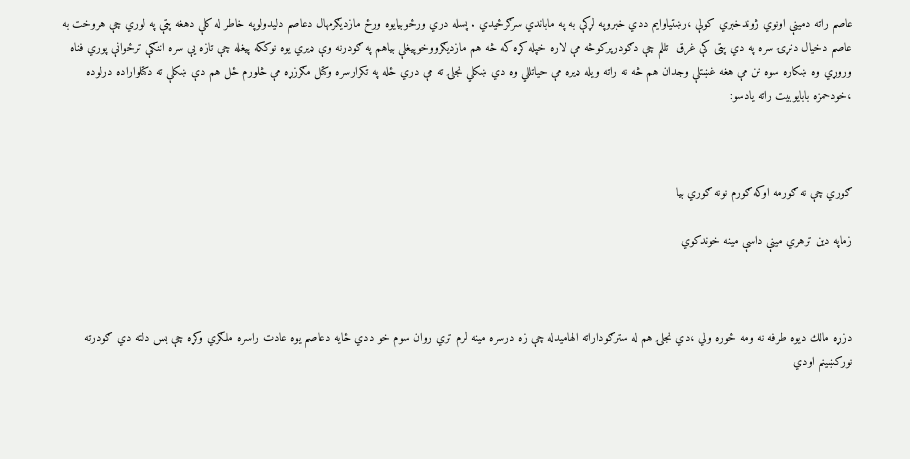عاصم راته دمينې اونوي ژوندخبري كولې ،رښتياوايم ددي خبروپه لړكې به په ماباندي سرګرځيدي . پسله دري ورځوبيايوه ورځ مازديګرمهال دعاصم دليدولوپه خاطر له كلې دهغه پټې په لوري چې هروخت به عاصم دخيال دنړۍ سره په دي پټى كې غرق  تللم چې دګودرپركوڅه مې لاره خپله كړه كه څه هم مازديګرووخوپيغلې بياهم په ګودرنه وې ډيري يوه نوككه پيغله چې تازه يې سره اننګې ترځوانې پوري فناه وروړي وه ښكاره سوه نن مې هغه غښتلې وجدان هم څه نه راته ويله ډيره مې حياتللي وه دي ښكلي نجلۍ ته مې دري ځله په تكرارسره وكتل مګرزړه مې څلورم ځل هم دې ښكلې ته دكتلواراده درلوده ،خودحمزه بابايوبيت راته يادسو:



ګوري چې نه ګورمه اوكه ګورم نونه ګوري بيا

زماپه دين ترهري مينې داسې مينه خوندكوي



دزړه مالك ديوه طرفه نه ومه ځوره ولي ،دي نجلۍ هم له سترګوداراته الهاميدله چې زه درسره مينه لرم تري روان سوم خو ددي ځايه دعاصم يوه عادت راسره ملګري وكړه چې بس دلته دي ګودرته نوركښينم اودي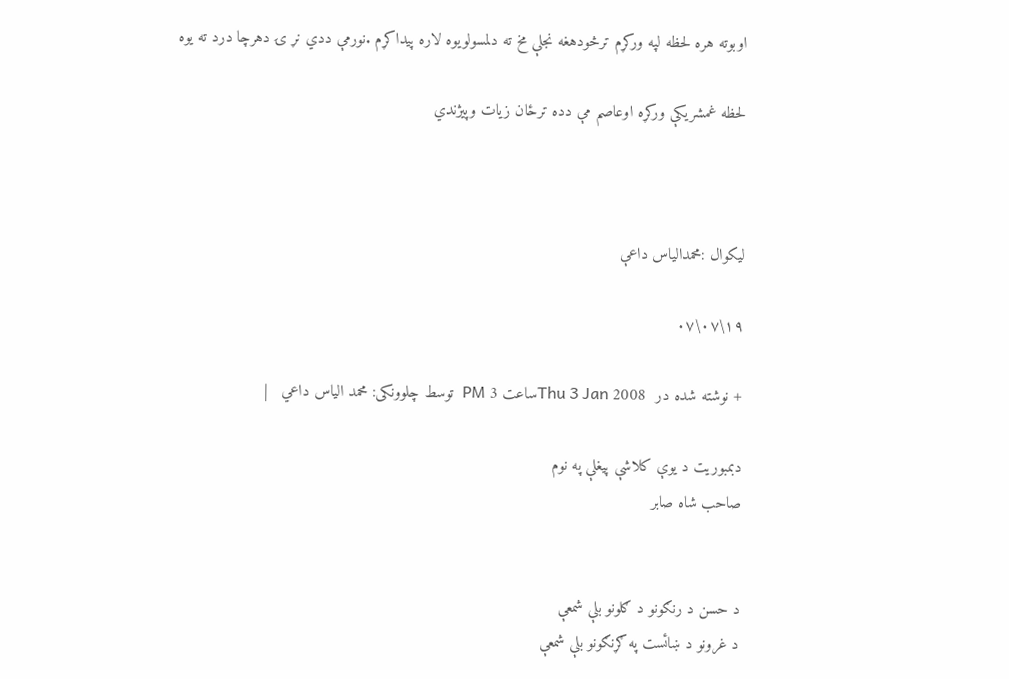اوبوته هره لحظه لپه وركړم ترڅودهغه نجلې مخ ته دلمسولويوه لاره پيداكړم .نورمې ددي نړ ۍ دهرچا درد ته يوه

لحظه غمشريكې وركړه اوعاصم مې دده ترځان زيات وپيژندي



ليكوال :محمدالياس داعې

۱۹\۰۷\۰۷

+ نوشته شده در  Thu 3 Jan 2008ساعت 3 PM  توسط چلوونكى: محمد الياس داعي   |

دبمبوريت د يوې کلاشې پيغلې په نوم
صاحب شاه صابر


د حسن د رنګونو د ګلونو بلې شمعې
د غرونو د ښائست په ګړنګونو بلې شمعې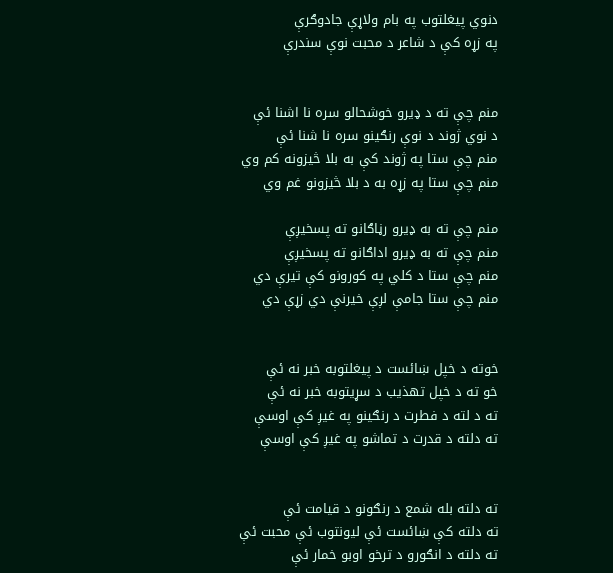دنوي پيغلتوب په بام ولاړې جادوګرې
په زړه کې د شاعر د محبت نوې سندرې


منم چې ته د ډيرو خوشحالو سره نا اشنا ئې
د نوي ژوند د نوې رنګينو سره نا شنا ئې
منم چې ستا په ژوند کې به بلا څيزونه کم وي
منم چې ستا په زړه به د بلا څيزونو غم وي

منم چې ته به ډيرو رڼاګانو ته پسخيږې
منم چې ته به ډيرو اداګانو ته پسخيږې
منم چې ستا د کلي په کورونو کې تيرې دي
منم چې ستا جامې لږې خيرنې دي زړې دي


خوته د خپل ښائست د پيغلتوبه خبر نه ئې
خو ته د خپل تهذيب د سړيتوبه خبر نه ئې
ته د لته د فطرت د رنګينو په غيږ کې اوسې
ته دلته د قدرت د تماشو په غيږ کې اوسې


ته دلته بله شمع د رنګونو د قيامت ئې
ته دلته کې ښائست ئې ليونتوب ئې محبت ئې
ته دلته د انګورو د ترخو اوبو خمار ئې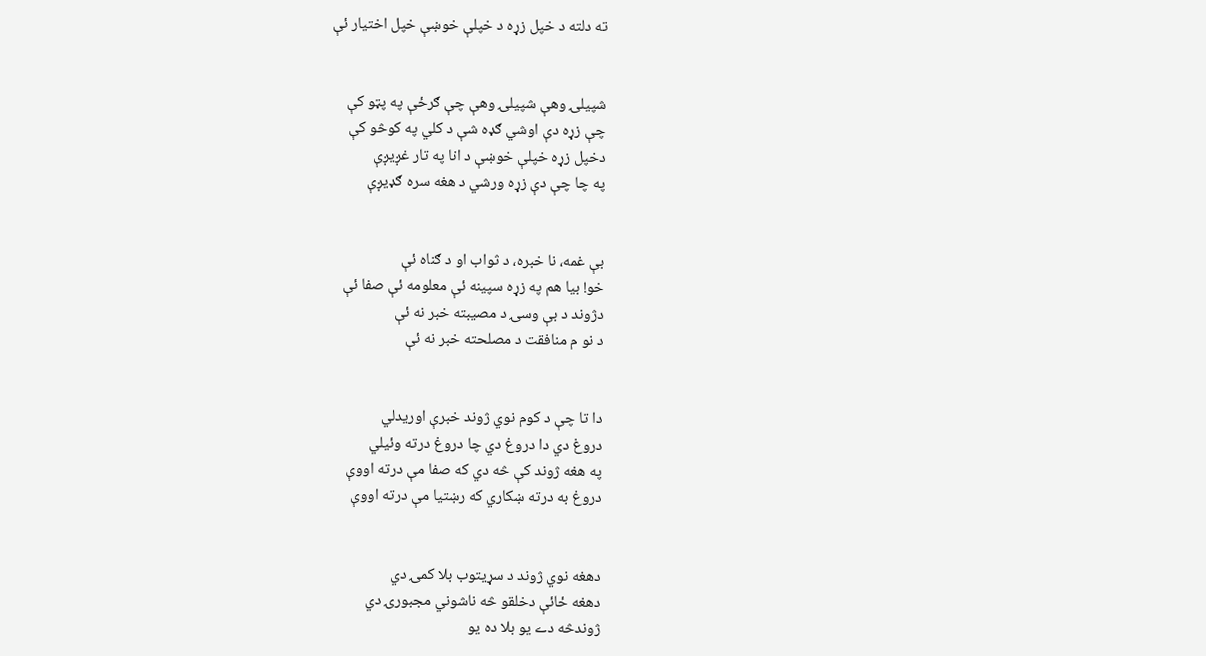ته دلته د خپل زړه د خپلې خوښې خپل اختيار ئې


شپيلۍ وهې شپيلۍ وهې چې ګرځې په پټو کې
چې زړه دې اوشي ګډه شې د کلي په کوڅو کې
دخپل زړه خپلې خوښې د انا په تار غږيږې
په چا چې دې زړه ورشي د هغه سره ګډيږې


بې غمه، نا خبره، د ثواب او د ګناه ئې
خو! بيا هم په زړه سپينه ئې معلومه ئې صفا ئې
دژوند د بې وسۍ د مصيبته خبر نه ئې
د نو م منافقت د مصلحته خبر نه ئې


دا تا چې د کوم نوي ژوند خبرې اوريدلي
دروغ دي دا دروغ دي چا دروغ درته وئيلي
په هغه ژوند کې څه دي که صفا مې درته اووې
دروغ به درته ښکاري که رښتيا مې درته اووې


دهغه نوي ژوند د سړيتوب بلا کمۍ دي
دهغه ځائې دخلقو څه ناشوني مجبورۍ دي
ژوندڅه دے يو بلا ده يو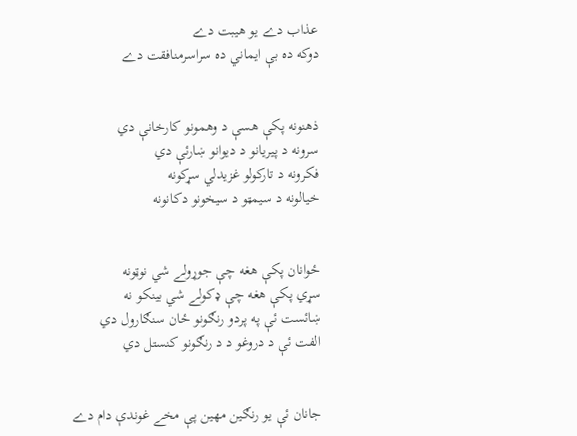عذاب دے يو هيبت دے
دوکه ده بې ايماني ده سراسرمنافقت دے


ذهنونه پکې هسې د وهمونو کارخانې دي
سرونه د پيريانو د ديوانو ښارئې دي
فکرونه د تارکولو غزيدلي سړکونه
خيالونه د سيمټو د سيخونو دکانونه


ځوانان پکې هغه چې جوړولے شي نوټونه
سړي پکې هغه چې ډکولے شي بينکو نه
ښائست ئې په پردو رنګونو ځان سنګارول دي
الفت ئې د دروغو د د رنګونو کنستل دي


جانان ئې يو رنګين مهين پې مخے غوندې دام دے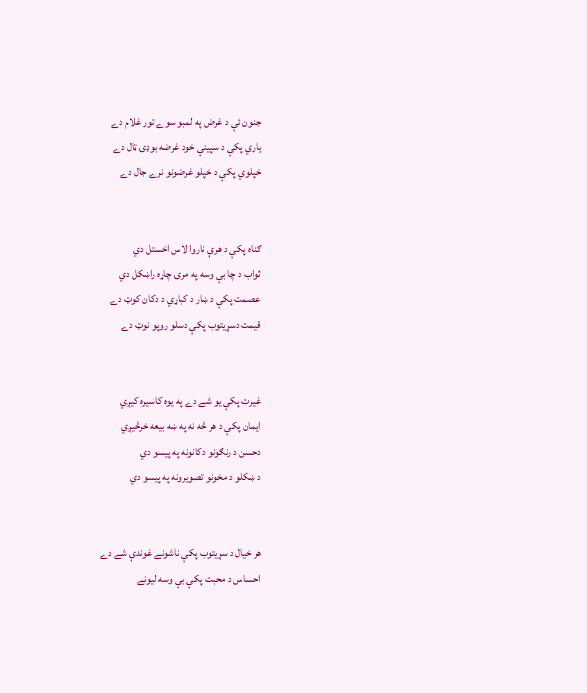جنون ئې د غرض په لمبو سوے تور غلام دے
ياري پکې د سپينې خود غرضه بوډۍ ټال دے
خپلوي پکې د خپلو غرضونو نرے جال دے


ګناه پکې د هرې ناروا لاس اخستل دي
ثواب د چا بې وسه په مرۍ چاړه راښکل دي
عصمت پکې د ښار د کباړي د دکان کوټ دے
قيمت دسړيتوب پکې دسلو روپو نوټ دے


غيرت پکې يو شے دے په يوه کاسيره کيږي
ايمان پکې د هر څه نه په ښه بيعه خرڅيږي
دحسن د رنګونو دکانونه په پيسو دي
د ښکلو د مخونو تصويرونه په پيسو دي


هر خيال د سړيتوب پکې ناشونے غوندې شے دے
احساس د محبت پکې بې وسه ليونے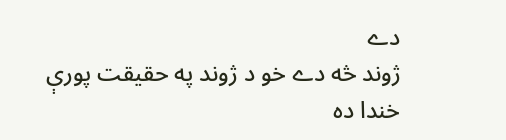دے
ژوند څه دے خو د ژوند په حقيقت پورې خندا ده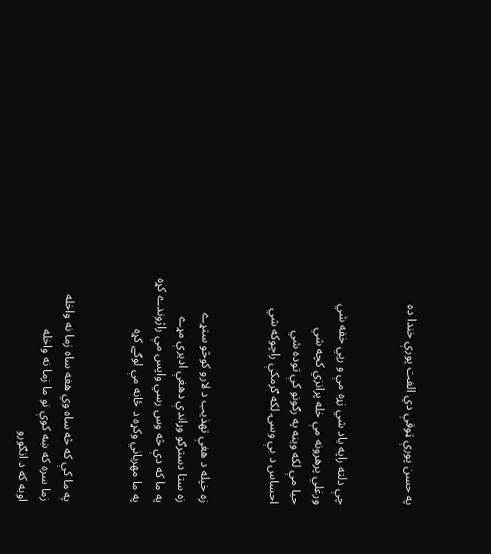په حسن پورې ټوقې دي الفت پورې خندا ده


چې دلته راپه ياد شي زړه مې و رپي خفه شي
ورغلي پرهرونه مې خله پرانزي کچه شي
حيا مې لکه وينه په رګونو کې توده شي
احساس د بې وسۍ لکه ګرمکې راچوکه شي


زه خپله د هغې تهذيب د لارو کوڅو ستړے
زه ستا دسترګو وړاندې دهغې اديرې مړے
په ما که دې څه وس رسي واپس مې راژوندے کړه
په ما مهرباني وکړه د ځانه مې لوګے کړه


په ما کې که څه ساه وي هغه ساه زما نه واخله
زما سره که ښه کوې نو ما زما نه واخله
اوبه که د انګورو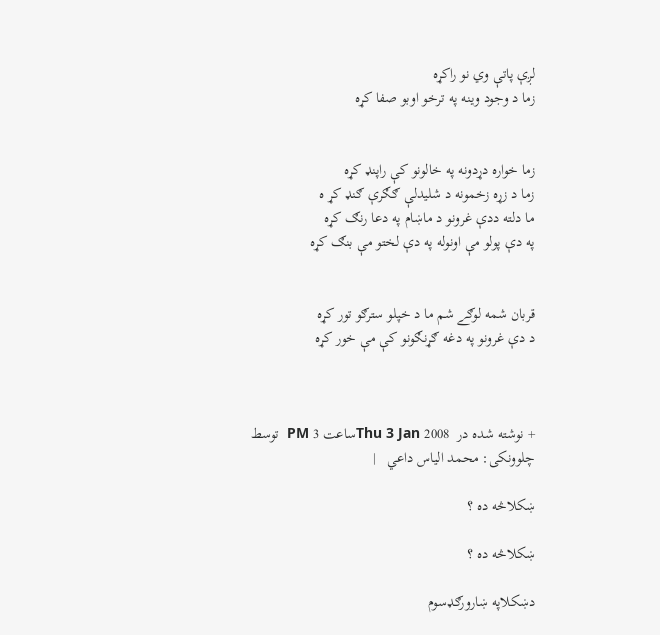لږې پاتې وي نو راکړه
زما د وجود وينه په ترخو اوبو صفا کړه


زما خواره دړدونه په خالونو کې راپنډ کړه
زما د زړه زخمونه د شليدلې ګګرې ګنډ کړ ه
ما دلته ددې غرونو د ماښام په دعا رنګ کړه
په دې پولو مې اونوله په دې لختو مې بنګ کړه


قربان شمه لوګے شم ما د خپلو سترګو تور کړه
د دې غرونو په دغه ګړنګونو کې مې خور کړه



+ نوشته شده در  Thu 3 Jan 2008ساعت 3 PM  توسط چلوونكى: محمد الياس داعي   |

ښکلاڅه ده ؟

ښکلاڅه ده ؟

دښکلاپه ښارورګډسوم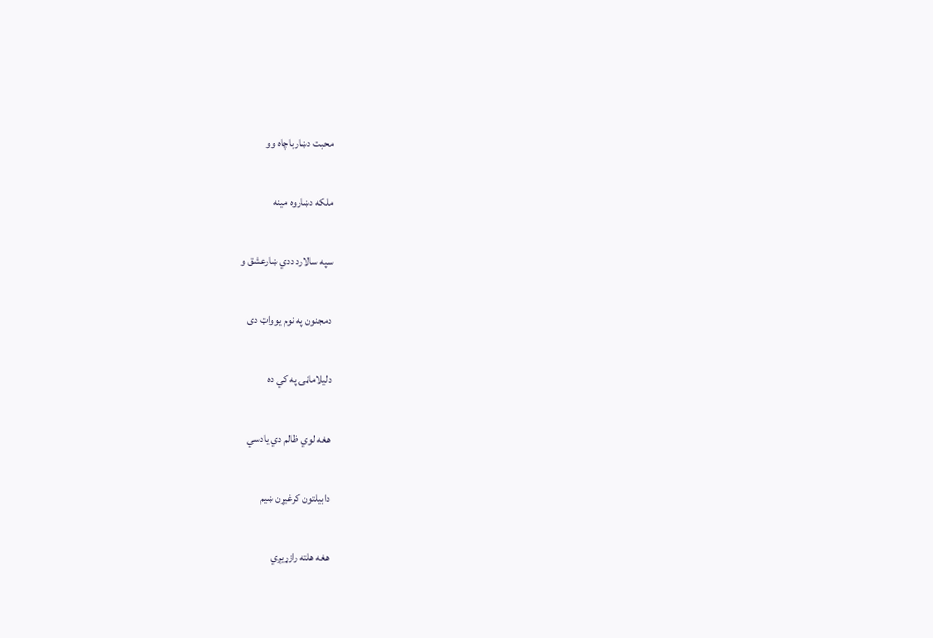محبت دښارباچاه وو

ملکه دښاروه مينه

سپه سالارد ددي ښارعشق و

دمجنون په نوم يوواټ دى

دليلاماڼۍ په کي ده

هغه لوي ظالم دي يادسي

دابيلتون کرغيړن ښيم

هغه هلته رازړيږي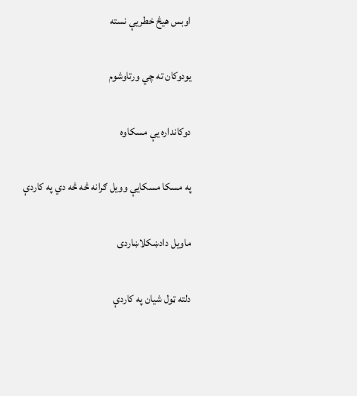اوبس هيڅ خطريې نسته

يودوکان ته چي ورتاوشوم

دوکانداره يې مسکاوه

په مسکا مسکايې وويل ګرانه څه څه دي په کاردې

ماويل دادښکلاښاردى

دلته ټول شيان په کاردې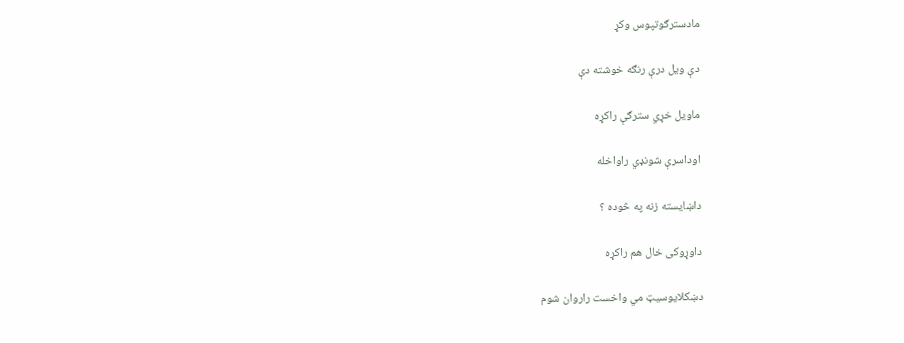مادسترګوتپوس وکړ

دې ويل درې رنګه خوشته دې

ماويل خړي سترګې راکړه

اوداسرې شونډي راواخله

داښايسته زنه په څوده ؟

داوړوکى خال هم راکړه

دښکلايوسيټ مي واخست راروان شوم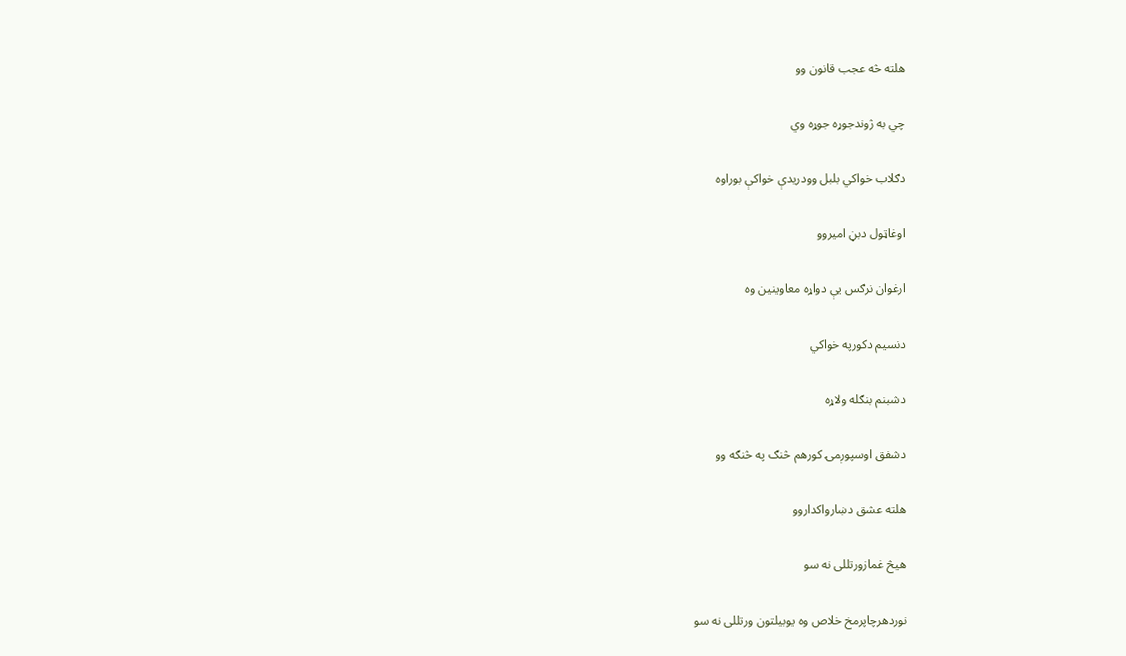هلته څه عجب قانون وو

چي به ژوندجوړه جوړه وي

دګلاب خواکي بلبل وودريدې خواکې بوراوه

اوغاټول دبڼ اميروو

ارغوان نرګس يې دواړه معاوينين وه

دنسيم دکورپه خواکي

دشبنم بنګله ولاړه

دشفق اوسپوږمۍ کورهم څنګ په څنګه وو

هلته عشق دښارواکداروو

هيڅ غمازورتللى نه سو

نوردهرچاپرمخ خلاص وه يوبيلتون ورتللى نه سو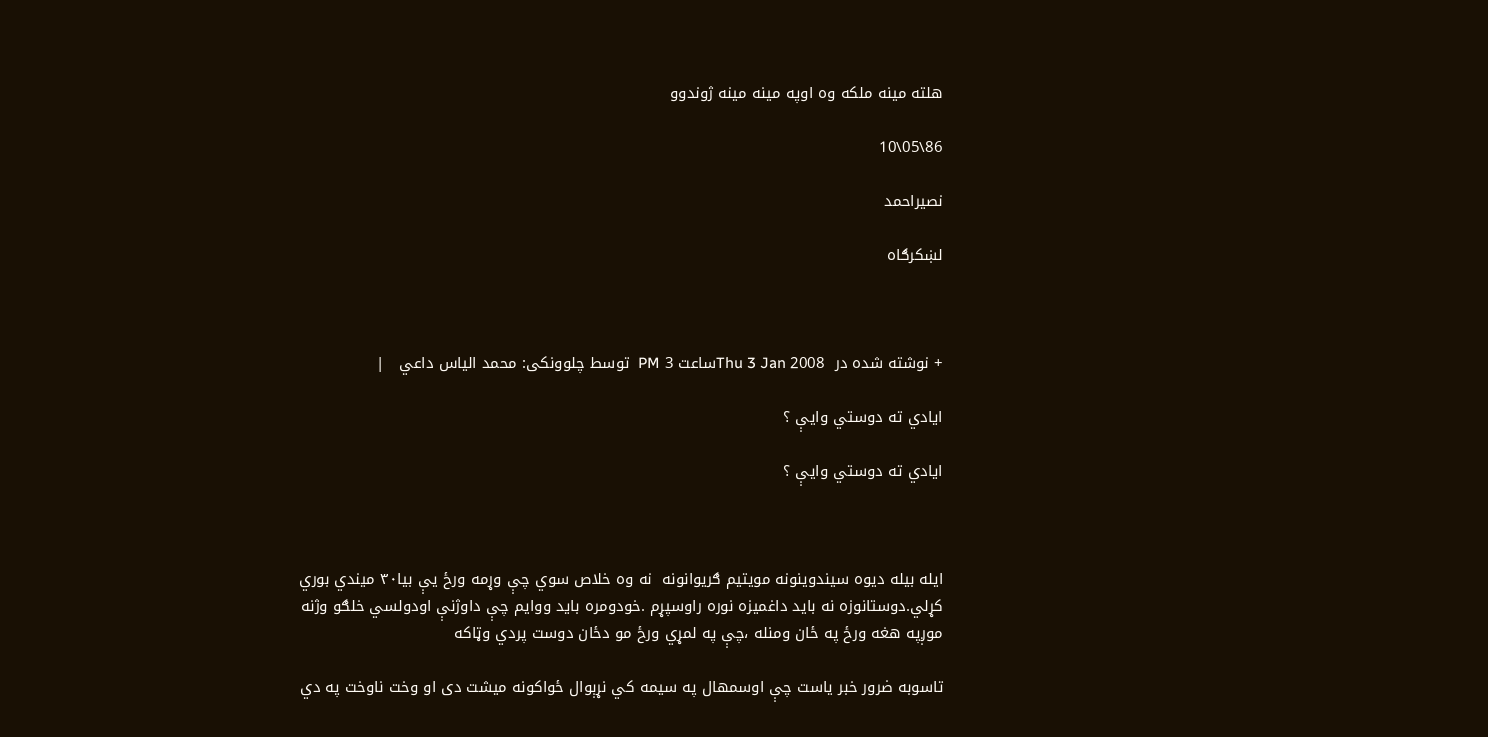هلته مينه ملکه وه اوپه مينه مينه ژوندوو

86\05\10

نصيراحمد

لښکرګاه



+ نوشته شده در  Thu 3 Jan 2008ساعت 3 PM  توسط چلوونكى: محمد الياس داعي   |

ايادي ته دوستي وايې ؟

ايادي ته دوستي وايې ؟



ايله بيله ديوه سيندوينونه مويتيم ګريوانونه  نه وه خلاص سوي چې وړمه ورځ يې بيا٣٠ ميندي بوري کړلي.دوستانوزه نه بايد داغميزه نوره راوسپړم .خودومره بايد ووايم چې داوژنې اودولسي خلګو وژنه موږپه هغه ورځ په ځان ومنله ،چې په لمړي ورځ مو دځان دوست پردي وټاکه

تاسوبه ضرور خبر ياست چې اوسمهال په سيمه کي نړېوال ځواکونه ميشت دى او وخت ناوخت په دي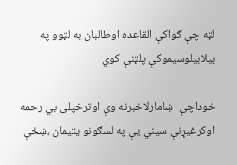لټه چې ګواکې القاعده اوطالبان به لټوو په بيلابيلوسيموکې پلټنې کوي

خوداچې  ښامارلاخبرنه وې اوترخپلى بي رحمه اوکرغيړنې سيني يې په لسګونو يتيمان ،ښځې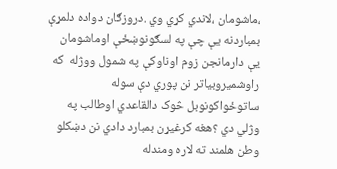،ماشومان ،لاندي کړي وي .دروزګان دواده دلمړې بمباردنه يې چې په لسګونوښځې اوماشومان يې دارمانجن زوم اوناوکې په شمول ووژله  که راوشميروبياتر نن پوري دې سوله ساتوځواکونوبل څوک دالقاعدي اوطالب په وژلي دي ؟هغه کرغيړن بمبارد دادي نن دښکلو وطن هلمند ته لاره ومندله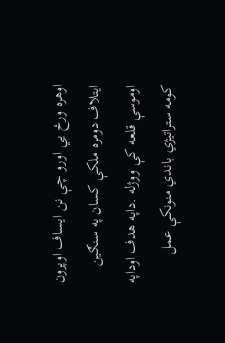اوهره ورځ يي اورو چې نن ايساف اوپرون ايتلاف دومره ملکې کسان په سنګين اوموسې قلعه کې ووژله .داپه هدف اوداپه کومه ستراتيژي باندي منونکې عمل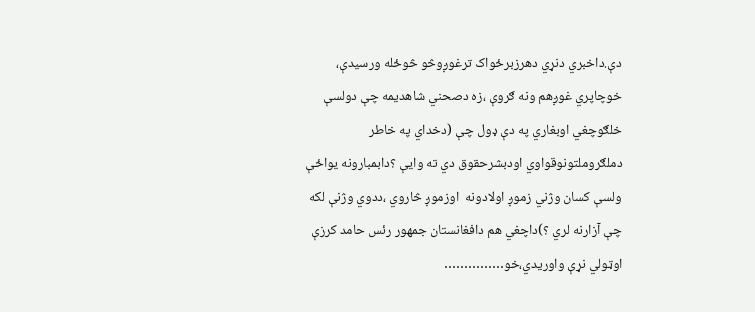دې.داخبري دنړي دهرزبرځواک ترغوږوڅو څوځله ورسيدې، خوچاپري غوږهم ونه ګروې ،زه دصحني شاهديمه چې دولسې خلګوچغي اوبغاري په دې ډول چې (دخداي په خاطر دملګروملتونوقواوي اودبشرحقوق دي ته وايې ؟دابمبارونه يواځې ولسې کسان وژني زموږ اولادونه  اوزموږ څاروي ،ددوي وژنې لکه چې آزارنه لري ؟)داچغي هم دافغانستان جمهور رئس حامد کرزې اوټولي نړې واوريدي،خو……………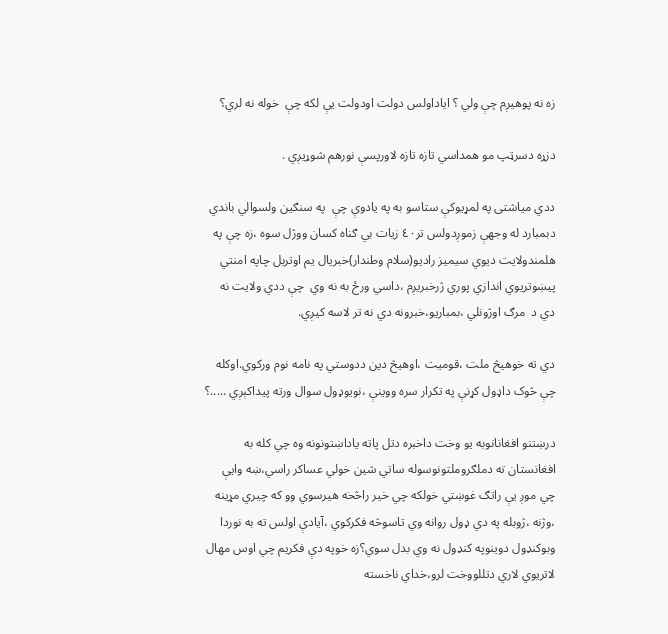زه نه پوهيږم چې ولي ؟ اياداولس دولت اودولت يې لکه چې  خوله نه لري؟

دزړه دسرټپ مو همداسي تازه تازه لاورپسې نورهم شوړيږي .

ددي مياشتى په لمړيوکې ستاسو به په يادوې چې  په سنګين ولسوالي باندي دبمبارد له وجهې زموږدولس تر٤٠ زيات بي ګناه کسان ووژل سوه ،زه چې په  هلمندولايت ديوي سيميز راديو(سلام وطندار)خبريال يم اوتربل چاپه امنتي پيښوتريوي اندازي پوري ژرخبريږم ،داسي ورځ به نه وي  چې ددي ولايت نه دي د  مرګ اوژونلي ،بمباريو،خبرونه دي نه تر لاسه کيږي.

دي ته خوهيڅ ملت ،قوميت ،اوهيڅ دين ددوستي په نامه نوم ورکوي.اوکله چې څوک داډول کړنې په تکرار سره ووينې ،نويوډول سوال ورته پيداکېږي .....؟

درښتنو افغانانوبه يو وخت داخبره دتل پاته ياداښتونونه وه چي کله به افغانستان ته دملګروملتونوسوله ساتي شين خولي عساکر راسي،ښه وايې چي موږ يې راتګ غوښتي خولکه چي خير راڅخه هيرسوي وو که چيري مړينه ،وژنه ،ژوبله په دي ډول روانه وي تاسوڅه فکرکوي ،آيادې اولس ته به نوردا وبوکنډول دوينوپه کنډول نه وي بدل سوي؟زه خوپه دې فکريم چي اوس مهال لاتريوي لاري دتللووخت لرو،خداي ناخسته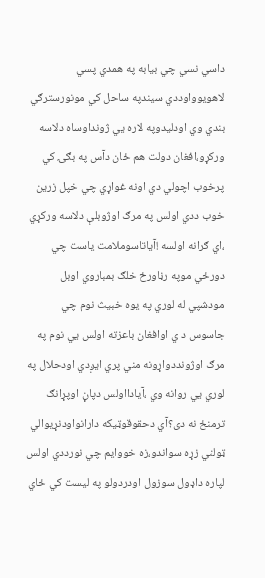داسي نسي چي بيابه په همدي پسي لاهويوواوددي سيندپه ساحل کي مونورسترګي بندي وي اودليدوپه لاره يي ژونداوساه دلاسه ورکړو،افغان دولت هم ځان دآس په بګۍ کي پرخوب اچولي دي اونه غواړي چي خپل زرين خوب ددي اولس په مرګ اوژوبلې دلاسه ورکړي ،اي ګرانه اولسه !آياتاسوملامت ياست چي دورځي موپه رڼاورځ خلګ بمباروي اوبل مودشپي له لوري په يوه خبيث نوم چي جاسوس د ي اوافغان باعزته اولس يي نوم په مرګ اوژونددواړونه مني پري ايږدي اودحلال په لوري يي روانه وي ،آيادااولس دپاڼ اوپړانګ ترمنځ نه دى؟آي دحقوقوټيکه دارانواودنړيوالي ټولني زړه سواندو،زه خووايم چي نورددي اولس لپاره داډول سوزول اودردولو په ليست کي ځاي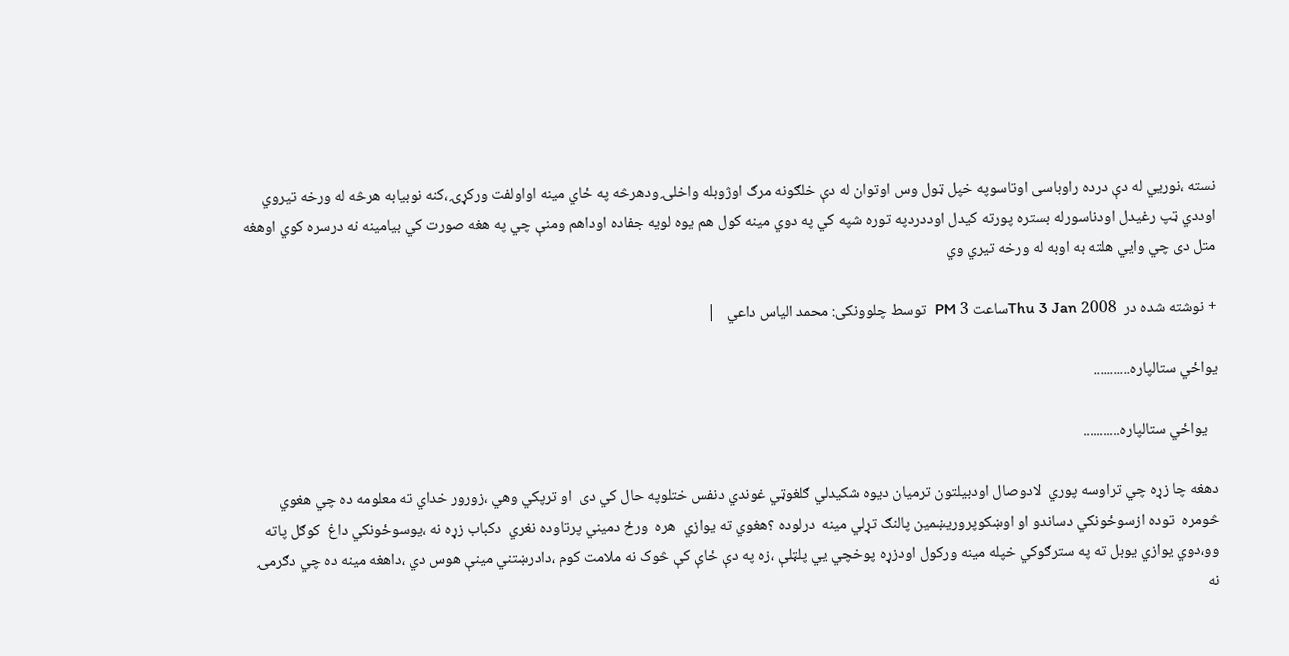نسته ،نوريي له دې درده راوباسى اوتاسوپه خپل ټول وس اوتوان له دې خلګونه مرګ اوژوبله واخلۍ ودهرڅه په ځاي مينه اواولفت ورکړۍ ،کنه نوبيابه هرڅه له ورخه تيروي اوددي ټپ رغيدل اودناسورله بستره پورته کيدل اوددردپه توره شپه کي په دوي مينه کول هم يوه لويه جفاده اوداهم ومنې چي په هغه صورت کي بيامينه نه درسره کوي اوهغه متل دى چي وايي هلته به اوبه له ورخه تيري وي

+ نوشته شده در  Thu 3 Jan 2008ساعت 3 PM  توسط چلوونكى: محمد الياس داعي   |

يواځي ستالپاره...........

   يواځي ستالپاره...........

دهغه چا زړه چي تراوسه پوري  لادوصال اودبيلتون ترميان ديوه شکيدلي ګلغوټي غوندي دنفس ختلوپه حال کي دى  او ترپکي وهي ،زورور خداي ته معلومه ده چي هغوي څومره  توده ازسوځونکي دساندو او اوښکوپروريښمين پالنګ تړلي مينه  درلوده ؟هغوي ته يوازي  هره  ورځ دميني پرتاوده نغري  دکباب زړه نه ،يوسوځونکي داغ  کوګل پاته وو،دوي يوازي يوبل ته په سترګوکي خپله مينه ورکول اودزړه پوخچي يي پلټلې ،زه په دې ځاې کې څوک نه ملامت کوم ،دادرښتني مينې هوس دي ،داهغه مينه ده چي دګرمۍ نه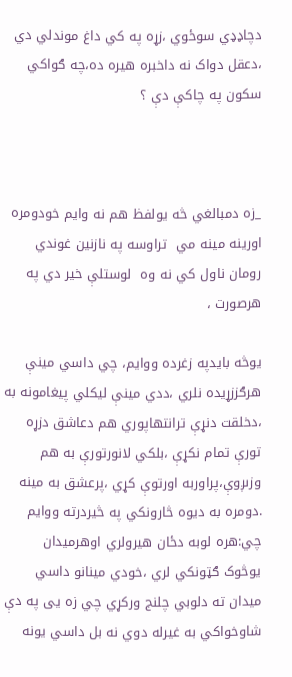دچاډډي سوځوي ،زړه په کي داغ موندلي دي ،دعقل دواک نه داخبره هيره ده،چه ګواکي سکون په چاکې دې ؟



_زه دمبالغي څه يولفظ هم نه وايم خودومره اورينه مينه مي  تراوسه په نازنين غوندي رومان ناول کي نه وه  لوستلې خير دي په هرصورت ،

يوڅه بايدپه زغرده ووايم، چي داسي مينې هرګززړيده نلري ،ددي مينې ليکلي پيغامونه به ،دخلقت دنړې ترانتهاپوري هم دعاشق دزړه تورې تمام نکړې ،بلکي لانورتورې به هم  وزىږوې،پراوربه اورتوې کړي ،پرعشق به مينه .دومره به ديوه څارونکي په څيردرته ووايم چي:هره لوبه دځان هيرولري اوهرميدان يوڅوک ګټونکي لري ،خودي مينانو داسي ميدان ته دلوبي چلنج ورکړي چي زه يى په دې شاوخواکي به غيرله دوي نه بل داسي يونه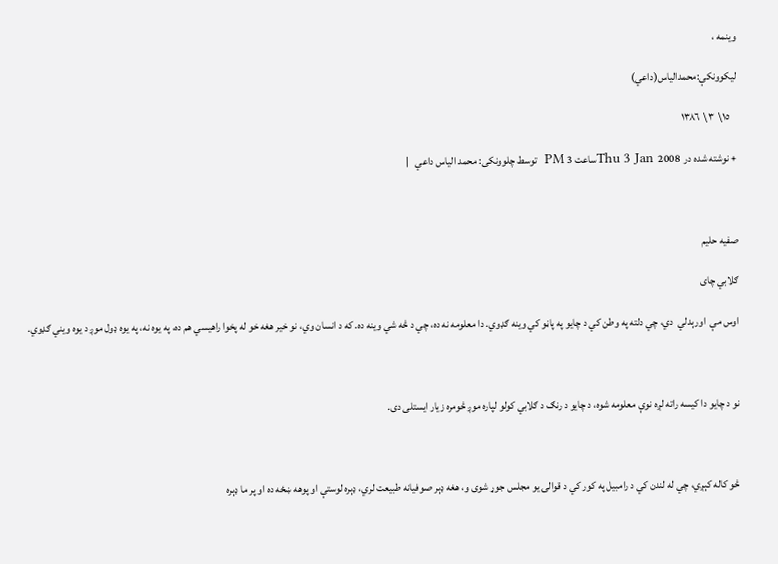وينمه ،

ليکوونکې:محمدالياس(داعي)

   ١٥\  ٣\  ١٣٨٦

+ نوشته شده در  Thu 3 Jan 2008ساعت 3 PM  توسط چلوونكى: محمد الياس داعي   |



صفيه حليم

ګلابي چاى

اوس مې  اورېدلي  دي، چي دلته په وطن كي د چايو په پاڼو كي وينه ګډوي. دا معلومه نه ده، چي د څه شي وينه ده. كه د انسان وي، نو خير هغه خو له پخوا راهيسي هم ده، په يوه نه، په يوه ډول موږ د يوه ويني ګډوي.



نو د چايو دا كيسه راته لږه نوې معلومه شوه، د چايو د رنګ د ګلابي كولو لپاره موږ څومره زيار ايستلى دى.



څو كاله كېږي، چي له لندن كي د رامبيل په كور كي د قوالۍ يو مجلس جوړ شوى و، هغه ډېر صوفيانه طبيعت لري، ډېره لوستې او پوهه ښځه ده او پر ما ډېره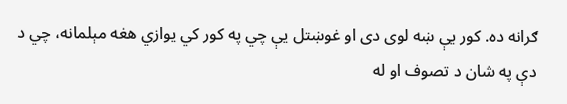ګرانه ده. كور يې ښه لوى دى او غوښتل يې چي په كور كي يوازي هغه مېلمانه، چي د دې په شان د تصوف او له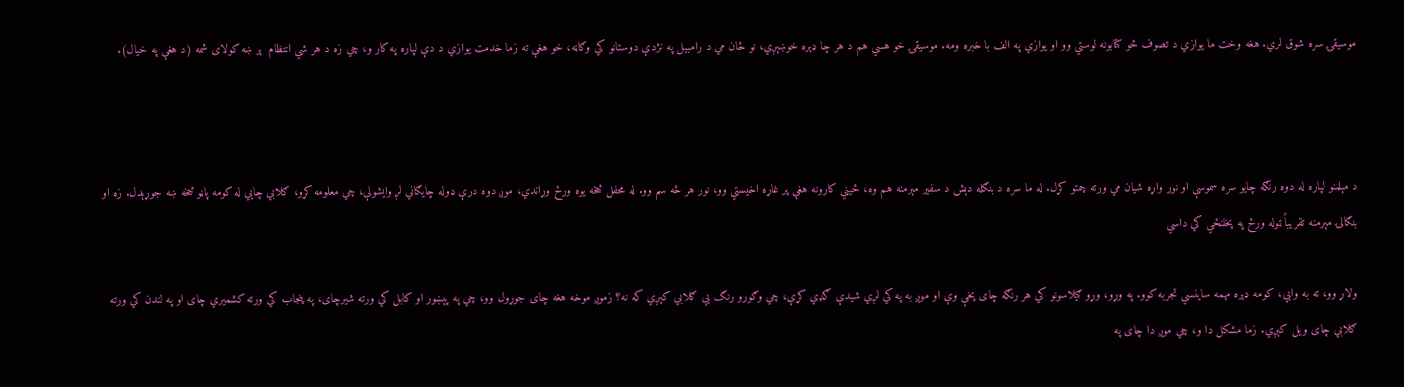موسيقۍ سره شوق لري. هغه وخت ما يوازي د تصوف څو كتابونه لوستي وو او يوازي په الف با خبره ومه. موسيقۍ خو هسي هم د هر چا ډېره خوښېږي، نو ځان مي د رامبيل په نژدې دوستانو كي وګاڼه، خو هغې ته زما خدمت يوازي د دې لپاره په كار و، چي زه د هر شي انتظام  ېر ښه كولاى شمه (د هغې په خيال).



د مېلمنو لپاره له دوه رنګه چايو سره سموسې او نور واړه شيان مي ورته چمتو كړل. له ما سره د بنګله دېش د سفير مېرمنه هم وه، ځيني كارونه هغې پر غاړه اخيستي وو، نور هر څه سم وو. له محفل څخه يوه ورځ وړاندي، موږ دوه درې ډوله چايګاني لږ وايشولې، چي معلومه كړو، ګلابي چايي له كومه پاڼو څخه ښه جوړېدل. زه او بنګالۍ مېرمنه تقريباً ټوله ورځ په پخلنځي كي داسي

ولاړ وو، ته به وايې، كومه ډېره مهمه ساينسي تجربه كوو. په وړو، وړو ګيلاسونو كي هر رنګه چاى پخې وې او موږ به په كي لږي شيدې ګډي كړې، چي وګورو رنګ يې ګلابي كېږي كه نه؟ زموږ موخه هغه چاى جوړول وو، چي په پېښور او كابل كي ورته شيرچاى، په پنجاب كي ورته كشميري چاى او په لندن كي ورته ګلابي چاى ويل كېږي. زما مشكل دا و، چي موږ دا چاى په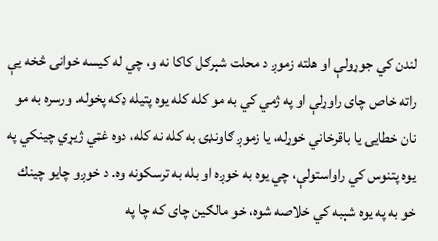لندن كي جوړولې او هلته زموږ د محلت شېرګل كاكا نه و، چي له كيسه خوانۍ څخه يې راته خاص چاى راوړلې او په ژمي كي به مو كله كله يوه پتيله ډكه پخوله. ورسره به مو نان خطايۍ يا باقرخاني خوړله، يا زموږ ګاونډۍ به كله نه كله، دوه غټي ژيړي چينكي په يوه پتنوس كي راواستولې، چي يوه به خوږه او بله به ترسكونه وه. د خوږو چايو چينك خو به په يوه شېبه كي خلاصه شوه، خو مالګين چاى كه چا په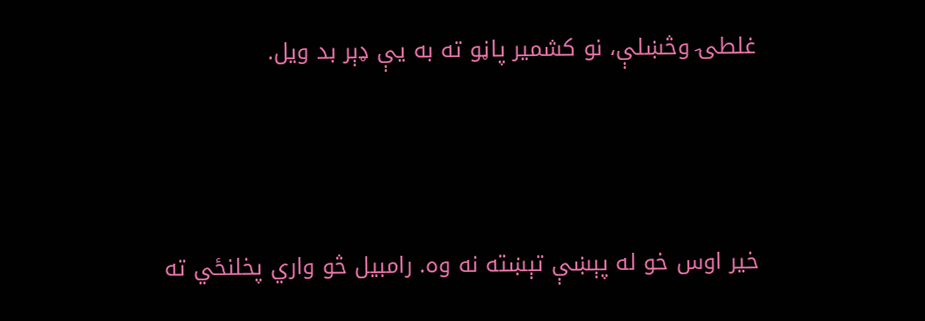غلطۍ وڅښلې، نو كشمير پاڼو ته به يې ډېر بد ويل.



خير اوس خو له پېښې تېښته نه وه. رامبيل څو واري پخلنځي ته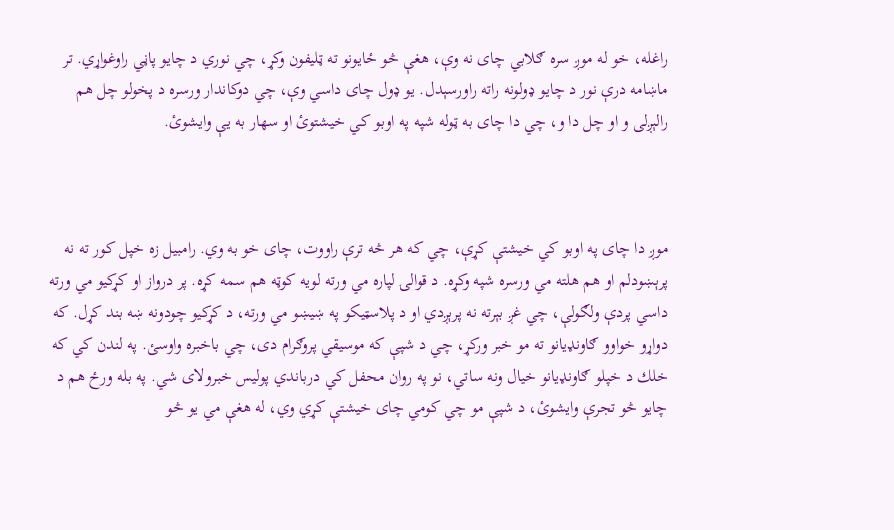راغله، خو له موږ سره ګلابي چاى نه وې، هغې څو ځايونو ته ټليفون وكړ، چي نوري د چايو پاڼي راوغواړي. تر ماښامه درې نور د چايو ډولونه راته راورسېدل. يو ډول چاى داسي وې، چي دوكاندار ورسره د پخولو چل هم رالېږلى و او چل دا و، چي دا چاى به ټوله شپه په اوبو كي خيشتوئ او سهار به يې وايشوئ.



موږ دا چاى په اوبو كي خيشتې كړې، چي كه هر څه ترې راووت، چاى خو به وي. رامبيل زه خپل كور ته نه پرېښودلم او هم هلته مي ورسره شپه وكړه. د قوالۍ لپاره مي ورته لويه كوټه هم سمه كړه. پر درواز او كړكيو مي ورته داسي پردې ولګولې، چي غږ بېرته نه پرېږدي او د پلاسټيكو په ښيښو مي ورته، د كړكيو چودونه ښه بند كړل. كه دواړو خواوو ګاونډيانو ته مو خبر وركړ، چي د شپې كه موسيقي پروګرام دى، چي باخبره واوسئ. په لندن كي كه خلك د خپلو ګاونډيانو خيال ونه ساتي، نو په روان محفل كي درباندي پوليس خبرولاى شي. په بله ورځ هم د چايو څو تجرې وايشوئ، د شپې مو چي كومي چاى خيشتې كړي وي، له هغې مي يو څو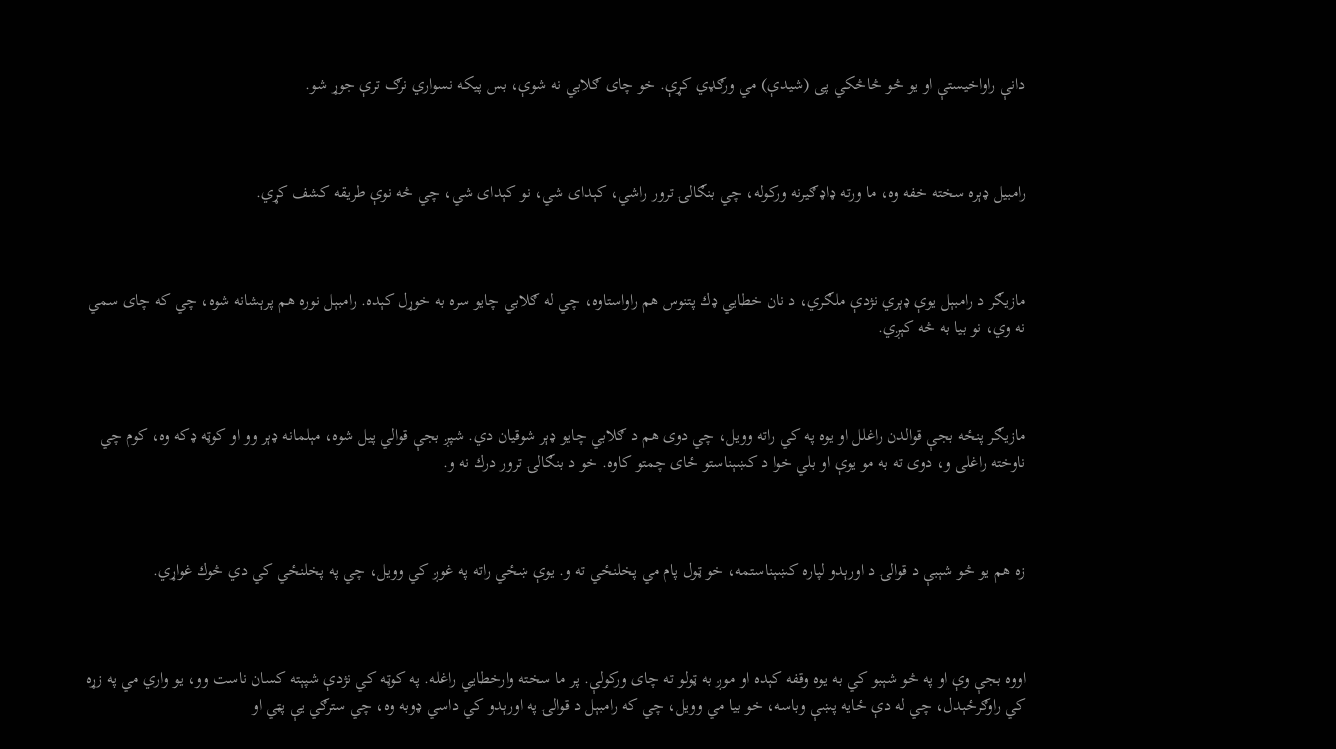دانې راواخيستې او يو څو څاڅكي پى (شيدې) مي ورګډي كړې. خو چاى ګلابي نه شوې، بس پيكه نسواري نرګ ترې جوړ شو.



رامبيل ډېره سخته خفه وه، ما ورته ډاډګيرنه وركوله، چي بنګالۍ ترور راشي، كېداى شي، نو كېداى شي، چي څه نوې طريقه كشف كړي.



مازيګر د رامبېل يوې ډېري نژدې ملګري، د نان خطايي ډك پتنوس هم راواستاوه، چي له ګلابي چايو سره به خوړل كېده. رامبېل نوره هم پرېشانه شوه، چي كه چاى سمي نه وي، نو بيا به څه كېږي.



مازيګر پنځه بجې قوالدن راغلل او يوه په كي راته وويل، چي دوى هم د ګلابي چايو ډېر شوقيان دي. شپږ بجې قوالي پيل شوه، مېلمانه ډېر وو او كوټه ډكه وه، كوم چي ناوخته راغلى و، دوى ته به مو يوې او بلي خوا د كښېناستو ځاى چمتو كاوه. خو د بنګالۍ ترور درك نه و.



زه هم يو څو شېبې د قوالۍ د اورېدو لپاره كښېناستمه، خو ټول پام مي پخلنځي ته و. يوې ښځي راته په غوږ كي وويل، چي په پخلنځي كي دي څوك غواړي.



اووه بجې وې او په څو شېبو كي به يوه وقفه كېده او موږ به ټولو ته چاى وركولې. پر ما سخته وارخطايي راغله. په كوټه كي نژدې شپېته كسان ناست وو، يو واري مي په زړه كي راوګرځېدل، چي له دې ځايه پښې وباسه، خو بيا مي وويل، چي كه رامبېل د قوالۍ په اورېدو كي داسي ډوبه وه، چي سترګي يې پټي او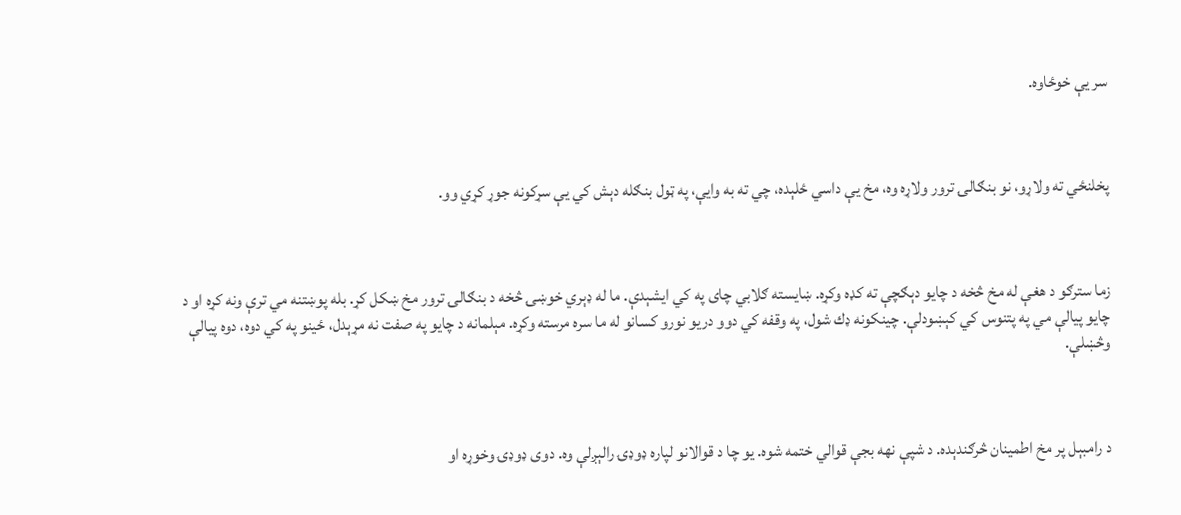سر يې خوځاوه.



پخلنځي ته ولاړو، نو بنګالۍ ترور ولاړه وه، مخ يې داسي ځلېده، چي ته به وايې، په ټول بنګله دېش كي يې سړكونه جوړ كړي وو.



زما سترګو د هغې له مخ څخه د چايو دېګچې ته كډه وكړه. ښايسته ګلابي چاى په كي ايشېدې. ما له ډېري خوښۍ څخه د بنګالۍ ترور مخ ښكل كړ. بله پوښتنه مي ترې ونه كړه او د چايو پيالې مي په پتنوس كي كېښودلې. چينكونه ډك شول، په وقفه كي دوو دريو نورو كسانو له ما سره مرسته وكړه. مېلمانه د چايو په صفت نه مړېدل، ځينو په كي دوه، دوه پيالې وڅښلې.



د رامبېل پر مخ اطمينان څرګندېده. د شپې نهه بجې قوالي ختمه شوه. يو چا د قوالانو لپاره ډوډۍ رالېږلې وه. دوى ډوډۍ وخوړه او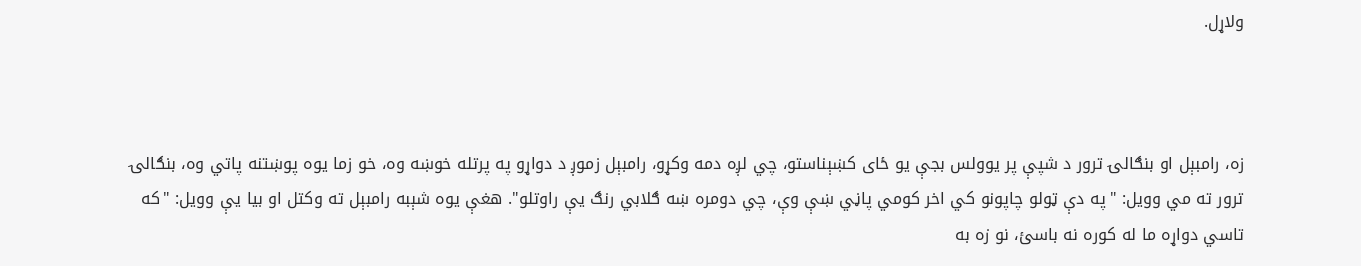ولاړل.



زه، رامبېل او بنګالۍ ترور د شپې پر يوولس بجې يو ځاى كښېناستو، چي لږه دمه وكړو، رامبېل زموږ د دواړو په پرتله خوښه وه، خو زما يوه پوښتنه پاتي وه، بنګالۍ ترور ته مي وويل: "په دې ټولو چاپونو كي اخر كومي پاڼي ښې وې، چي دومره ښه ګلابي رنګ يې راوتلو". هغې يوه شېبه رامبېل ته وكتل او بيا يې وويل: "كه تاسي دواړه ما له كوره نه باسئ، نو زه به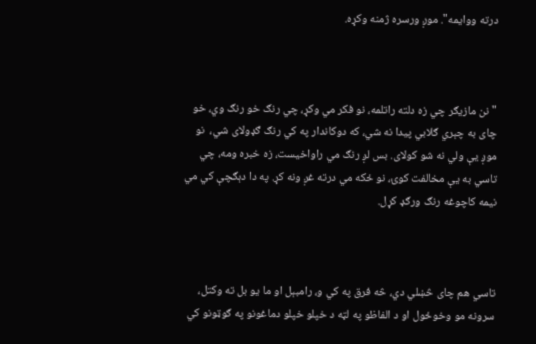درته ووايمه". موږ ورسره ژمنه وكړه.



"نن مازيګر چي زه دلته راتلمه، نو فكر مي وكړ، چي رنګ خو رنګ وي، خو چاى به چېري ګلابي پيدا نه شي، كه دوكاندار په كي رنګ ګډولاى شي،  نو موږ يې ولي نه شو كولاى. بس لږ رنګ مي راواخيست، زه خبره ومه، چي تاسي به يې مخالفت كوئ، نو ځكه مي درته غږ ونه كړ. په دا دېګچې كي مي نيمه كاچوغه رنګ ورګډ كړل.



تاسي هم چاى څښلي دي، څه فرق په كي و، رامبېل او ما يو بل ته وكتل، سرونه مو وخوځول او د الفاظو په لټه د خپلو خپلو دماغونو په ګوټونو كي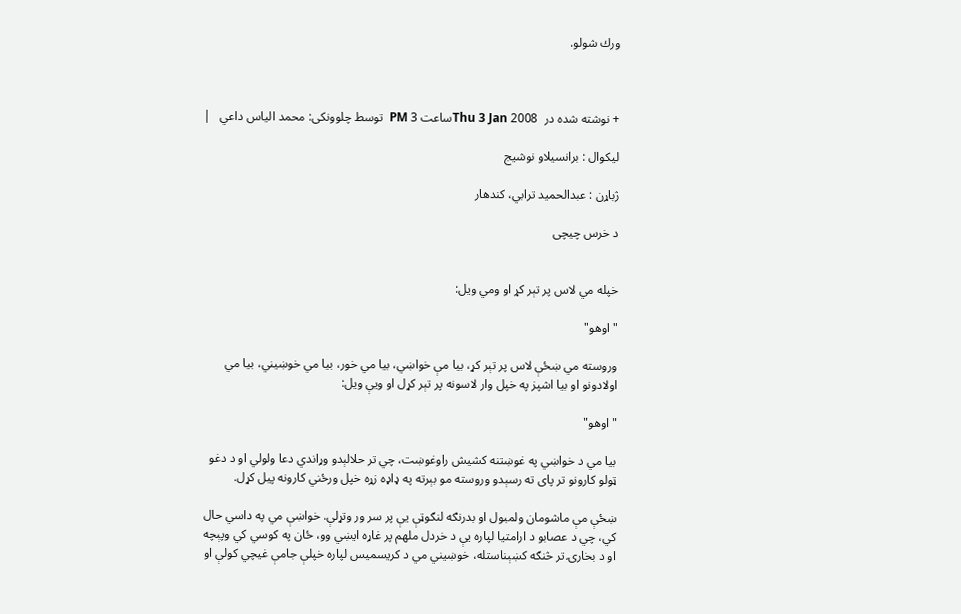ورك شولو.



+ نوشته شده در  Thu 3 Jan 2008ساعت 3 PM  توسط چلوونكى: محمد الياس داعي   |

ليكوال : برانسيلاو نوشيج

ژباړن : عبدالحميد ترابي، كندهار

د خرس چيچى


خپله مي لاس پر تېر كړ او ومي ويل:

"اوهو"

وروسته مي ښځې لاس پر تېر كړ، بيا مې خواښي، بيا مي خور، بيا مي خوښيني، بيا مي اولادونو او بيا اشپز په خپل وار لاسونه پر تېر كړل او ويې ويل:

"اوهو"

بيا مي د خواښي په غوښتنه كشيش راوغوښت، چي تر حلالېدو وړاندي دعا ولولي او د دغو ټولو كارونو تر پاى ته رسېدو وروسته مو بېرته په ډاډه زړه خپل ورځني كارونه پيل كړل.

ښځې مې ماشومان ولمبول او بدرنګه لنګوټې يې پر سر ور وتړلې. خواښې مي په داسي حال كي، چي د عصابو د ارامتيا لپاره يې د خردل ملهم پر غاړه ايښي وو، ځان په كوسي كي وپېچه او د بخارۍ تر څنګه كښېناستله، خوښيني مي د كريسميس لپاره خپلې جامې غيچي كولې او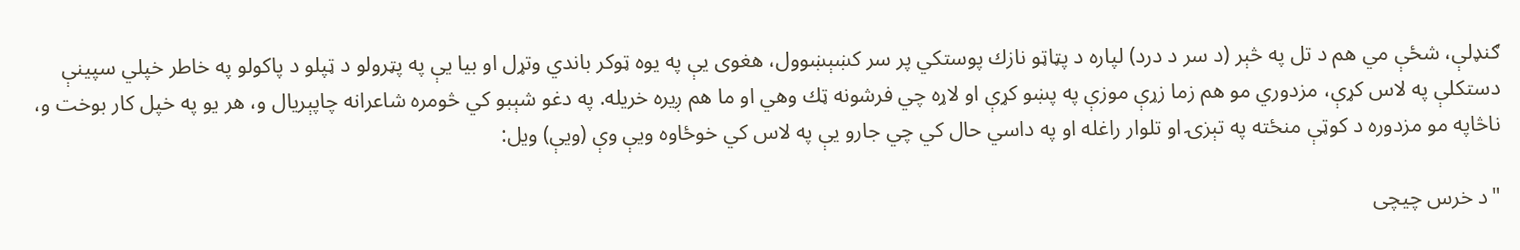ګنډلې، شځې مي هم د تل په څېر (د سر د درد) لپاره د پټاټو نازك پوستكي پر سر كښېښوول، هغوى يې په يوه ټوكر باندي وتړل او بيا يې په پټرولو د ټپلو د پاكولو په خاطر خپلي سپينې دستكلې په لاس كړې، مزدوري مو هم زما زړې موزې په پښو كړې او لاړه چي فرشونه ټك وهي او ما هم ږيره خريله. په دغو شېبو كي څومره شاعرانه چاپېريال و، هر يو په خپل كار بوخت و، ناڅاپه مو مزدوره د كوټې منځته په تېزۍ او تلوار راغله او په داسي حال كي چي جارو يې په لاس كي خوځاوه ويې وې (ويې) ويل:

"د خرس چيچى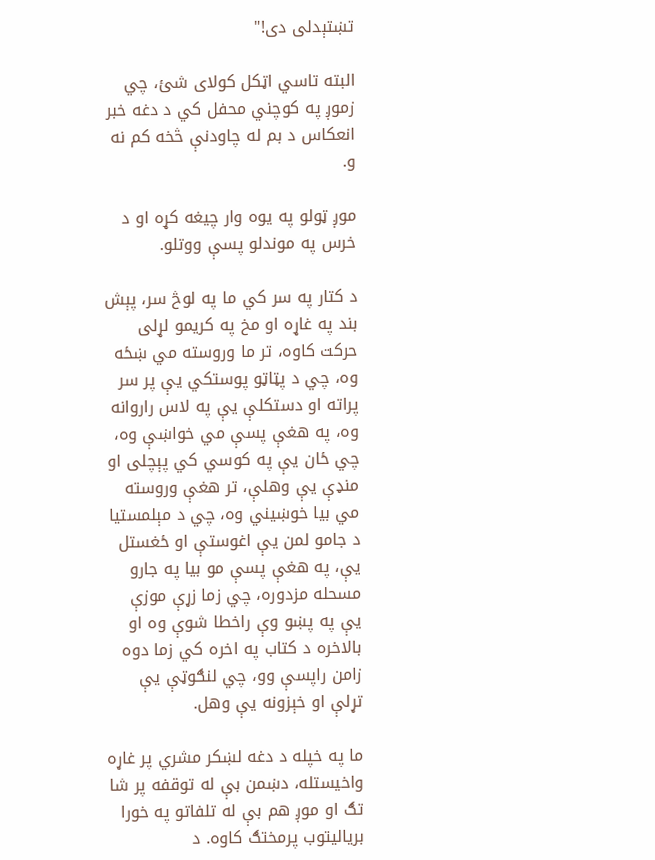تښتېدلى دى!"

البته تاسي اټكل كولاى شئ، چي زموږ په كوچني محفل كي د دغه خبر انعكاس د بم له چاودنې څخه كم نه و.

موږ ټولو په يوه وار چيغه كړه او د خرس په موندلو پسې ووتلو.

د كتار په سر كي ما په لوڅ سر، پېش بند په غاړه او مخ په كريمو لړلى حركت كاوه، تر ما وروسته مي ښځه وه، چي د پټاټو پوستكي يې پر سر پراته او دستكلې يې په لاس راروانه وه، په هغې پسې مي خواښې وه، چي ځان يې په كوسي كي پېچلى او منډې يې وهلې، تر هغې وروسته مي بيا خوښيني وه، چي د مېلمستيا د جامو لمن يې اغوستې او ځغستل يې، په هغې پسې مو بيا په جارو مسحله مزدوره، چي زما زړې موزې يې په پښو وې راخطا شوې وه او بالاخره د كتاب په اخره كي زما دوه زامن راپسې وو، چي لنګوټې يې تړلې او خېزونه يې وهل.

ما په خپله د دغه لښكر مشري پر غاړه واخيستله، دښمن بې له توقفه پر شا تګ او موږ هم بې له تلفاتو په خورا برياليتوب پرمختګ كاوه. د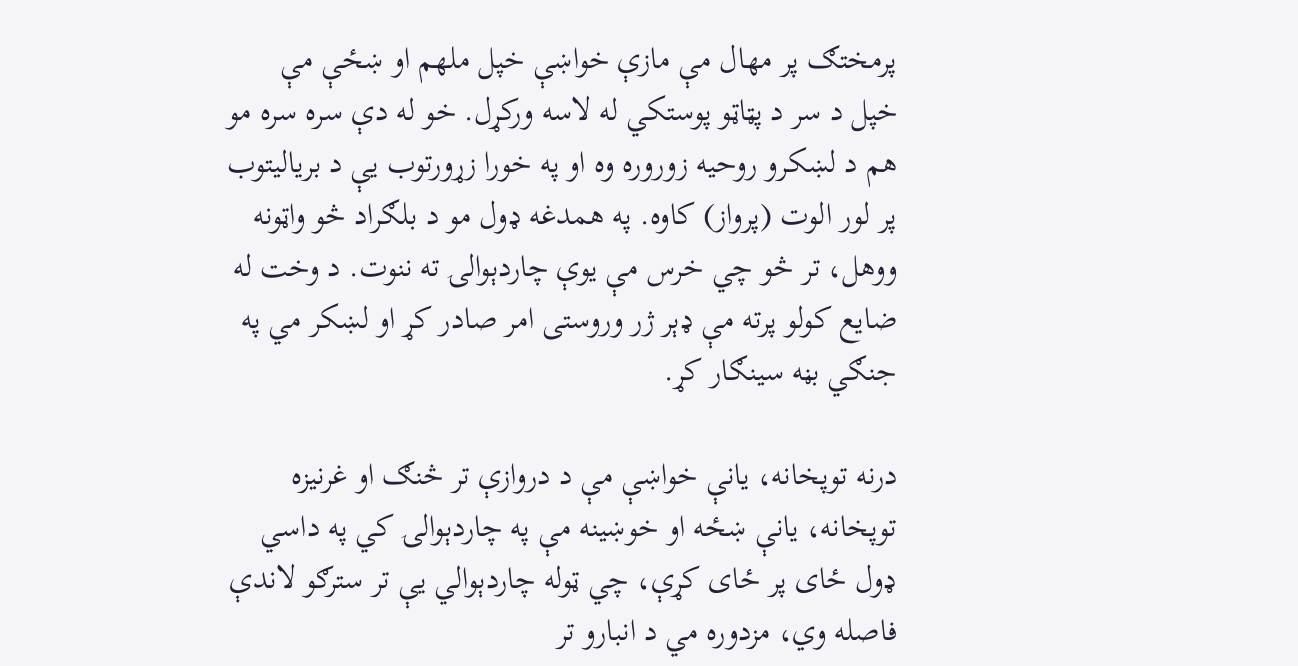پرمختګ پر مهال مې مازې خواښې خپل ملهم او ښځې مې خپل د سر د پټاټو پوستكي له لاسه وركړل. خو له دې سره سره مو هم د لښكرو روحيه زوروره وه او په خورا زړورتوب يې د برياليتوب پر لور الوت (پرواز) كاوه. په همدغه ډول مو د بلګراد څو واټونه ووهل، تر څو چي خرس مې يوې چاردېوالۍ ته ننوت. د وخت له ضايع كولو پرته مې ډېر ژر وروستى امر صادر كړ او لښكر مي په جنګي بڼه سينګار كړ.

درنه توپخانه، يانې خواښې مې د دروازې تر څنګ او غرنيزه توپخانه، يانې ښځه او خوښينه مې په چاردېوالۍ كي په داسي ډول ځاى پر ځاى كړې، چي ټوله چاردېوالي يې تر سترګو لاندې فاصله وي، مزدوره مي د انبارو تر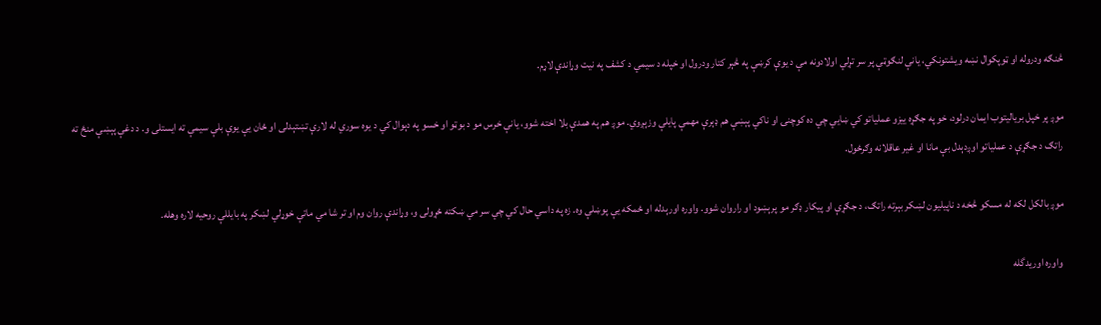څنګه ودروله او ټوپكوال نښه ويشتونكي، يانې لنګوټې پر سر تړلي اولادونه مې د يوې كرښې په څېر كتار ودرول او خپله د سيمي د كشف په نيت وړاندې لاړم.

موږ پر خپل برياليتوب ايمان درلود، خو په جګړه ييزو عملياتو كي ښايي چي ده كوچنۍ او ناكي پېښې هم ډېرې مهمې پايلې وزېږوي. موږ هم په همدې بلا اخته شوو، يانې خرس مو د بوټو او خسو په دېوال كي د يوه سوري له لارې تښتېدلى او ځان يې يوې بلې سيمې ته ايستلى و. د دغې پېښې منځ ته راتګ د جګړې د عملياتو اوږدېدل بې مانا او غير عاقلانه وګرځول.

موږ بالكل لكه له مسكو څخه د ناپيليون لښكر بېرته راتګ، د جګړې او پيكار ډګر مو پرېښود او راروان شوو. واوره اورېدله او ځمكه يې پوښلې وه. زه په داسي حال كي چي سر مي ښكته ځړولى و، وړاندې روان وم او تر شا مي ماتې خوړلي لښكر په بايللې روحيه لاره وهله.

 واوره اوريدگله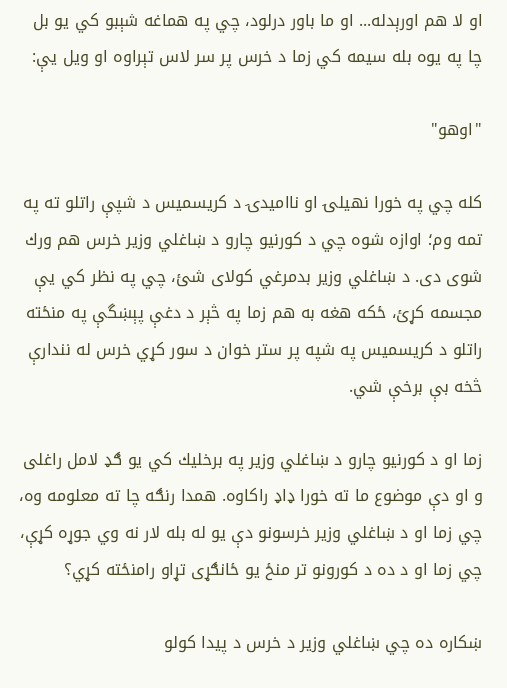او لا هم اورېدله... او ما باور درلود، چي په هماغه شېبو كي يو بل چا په يوه بله سيمه كي زما د خرس پر سر لاس تېراوه او ويل يې:

"اوهو"

كله چي په خورا نهيلۍ او نااميدۍ د كريسميس د شپې راتلو ته په تمه وم؛ اوازه شوه چي د كورنيو چارو د ښاغلي وزير خرس هم ورك شوى دى. د ښاغلي وزير بدمرغي كولاى شئ، چي په نظر كي يې مجسمه كړئ، ځكه هغه به هم زما په څېر د دغې پېښگې په منځته راتلو د كريسميس په شپه پر ستر خوان د سور كړي خرس له نندارې څخه بې برخې شي.

زما او د كورنيو چارو د ښاغلي وزير په برخليك كي يو ګډ لامل راغلى و او دې موضوع ما ته خورا ډاډ راكاوه. همدا رنګه چا ته معلومه وه، چي زما او د ښاغلي وزير خرسونو دې يو له بله لار نه وي جوړه كړې، چي زما او د ده د كورونو تر منځ يو ځانګړى تړاو رامنځته كړي؟

ښكاره ده چي ښاغلي وزير د خرس د پيدا كولو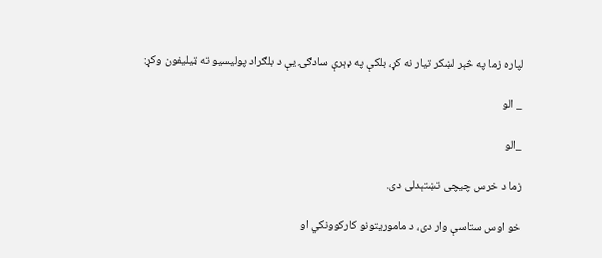لپاره زما په څېر لښكر تيار نه كړ، بلكې په ډېرې سادګۍ يې د بلګراد پوليسيو ته ټيليفون وكړ:

_ الو

_الو

زما د خرس چيچى تښتېدلى دى.

خو اوس ستاسې وار دى، د ماموريتونو كاركوونكي او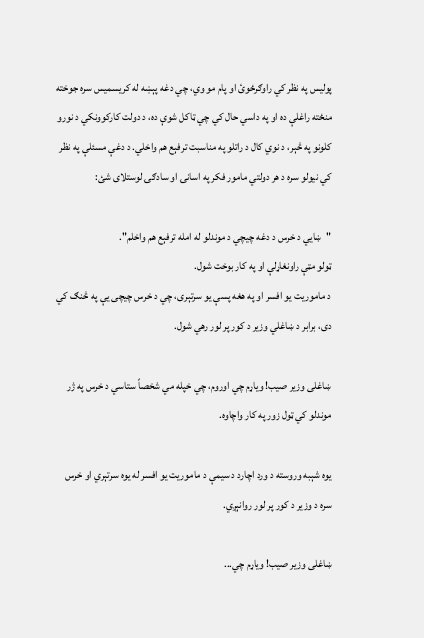پوليس په نظر كي راوګرځوئ او پام مو وي، چي دغه پېښه له كريسميس سره جوخته منځته راغلې ده او په داسي حال كي چي ټاكل شوې ده، د دولت كاركوونكي د نورو كلونو په څېر، د نوي كال د راتلو په مناسبت ترفېع هم واخلي. د دغې مسئلې په نظر كي نيولو سره د هر دولتي مامور فكر په اسانۍ او سادګۍ لوستلاى شئ:

"ښايي د خرس د دغه چيچي د موندلو له امله ترفېع هم واخلم".
ټولو مټې راونغاړلې او په كار بوخت شول.
د ماموريت يو افسر او په هغه پسې يو سرتېرى، چي د خرس چيچى يې په څنګ كي دى، برابر د ښاغلي وزير د كور پر لور رهي شول.

ښاغلى وزير صيب! وياړم چي اوروم، چي خپله مي شخصاً ستاسي د خرس په ژر موندلو كي ټول زور په كار واچاوه.

يوه شېبه وروسته د ورد اچارد د سيمې د ماموريت يو افسر له يوه سرتېري او خرس سره د وزير د كور پر لور روانېږي.

ښاغلى وزير صيب! وياړم چي...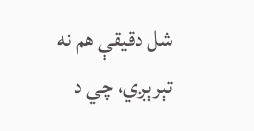شل دقيقې هم نه تېرېږي، چي د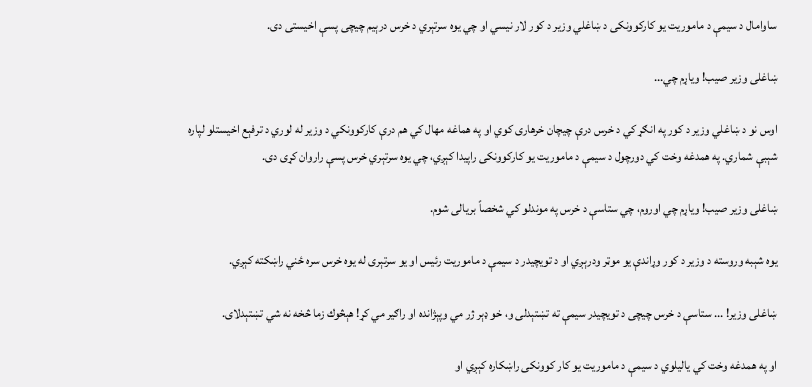ساوامال د سيمې د ماموريت يو كاركوونكى د ښاغلي وزير د كور لار نيسي او چي يوه سرتېري د خرس درېيم چيچى پسې اخيستى دى.

ښاغلى وزير صيب! وياړم چي...

اوس نو د ښاغلي وزير د كور په انګړ كي د خرس درې چيچان خرهارى كوي او په هماغه مهال كي هم درې كاركوونكي د وزير له لوري د ترفېع اخيستلو لپاره شېبې شماري. په همدغه وخت كي دورچول د سيمې د ماموريت يو كاركوونكى راپيدا كېږي، چي يوه سرتېري خرس پسې راروان كړى دى.

ښاغلى وزير صيب! وياړم چي اوروم، چي ستاسې د خرس په موندلو كي شخصاً بريالى شوم.

يوه شېبه وروسته د وزير د كور وړاندې يو موټر ودرېږي او د تويچيدر د سيمې د ماموريت رئيس او يو سرتېرى له يوه خرس سره ځني راښكته كېږي.

ښاغلى وزير! ... ستاسې د خرس چيچى د تويچيدر سيمې ته تښتېدلى و، خو ډېر ژر مي وپېژانده او راګير مي كړ! هېڅوك زما څخه نه شي تښتېدلاى.

او په همدغه وخت كي ياليلوي د سيمې د ماموريت يو كار كوونكى راښكاره كېږي او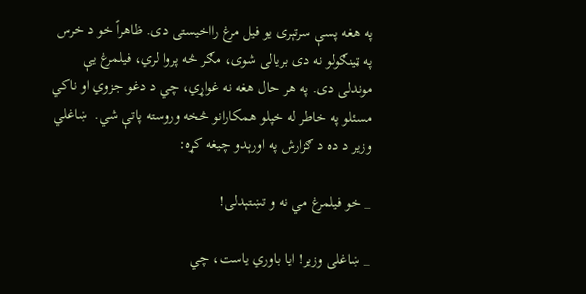په هغه پسې سرتېرى يو فيل مرغ رااخيستى دى. ظاهراً خو د خرس په ټينګولو نه دى بريالى شوى، مګر څه پروا لري، فيلمرغ يې موندلى دى. په هر حال هغه نه غواړي، چي د دغو جزوي او ناكي مسئلو په خاطر له خپلو همكارانو څخه وروسته پاتې شي.  ښاغلي وزير د ده د ګزارش په اورېدو چيغه كړه:

_ خو فيلمرغ مي نه و تښتېدلى!

_ ښاغلى وزير! ايا باوري ياست، چي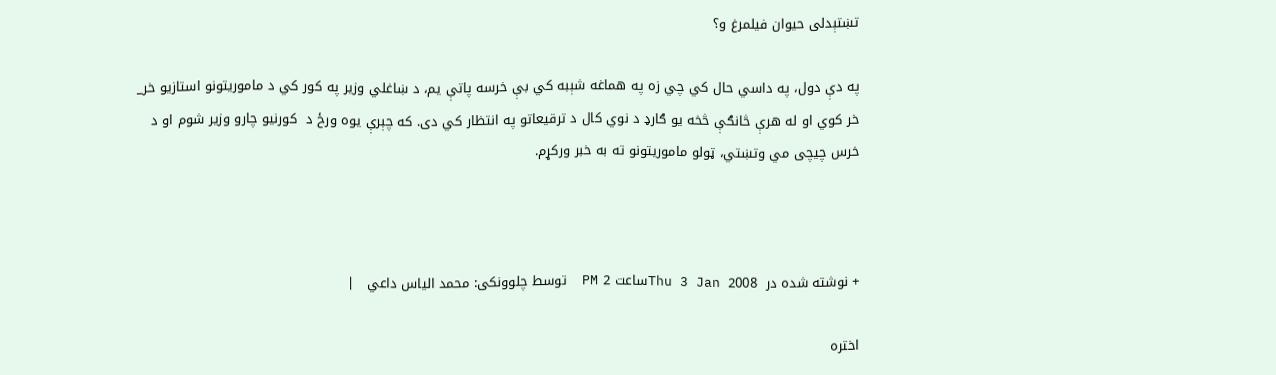تښتېدلى حيوان فيلمرغ و؟

په دې دول، په داسي حال كي چي زه په هماغه شېبه كي بې خرسه پاتې يم، د ښاغلي وزير په كور كي د ماموريتونو استازيو خر_ خر كوي او له هرې څانګې څخه يو ګارډ د نوي كال د ترقيعاتو په انتظار كي دى. كه چېرې يوه ورځ د  كورنيو چارو وزير شوم او د خرس چيچى مي وتښتي، ټولو ماموريتونو ته به خبر وركړم.



+ نوشته شده در  Thu 3 Jan 2008ساعت 2 PM  توسط چلوونكى: محمد الياس داعي   |

اختره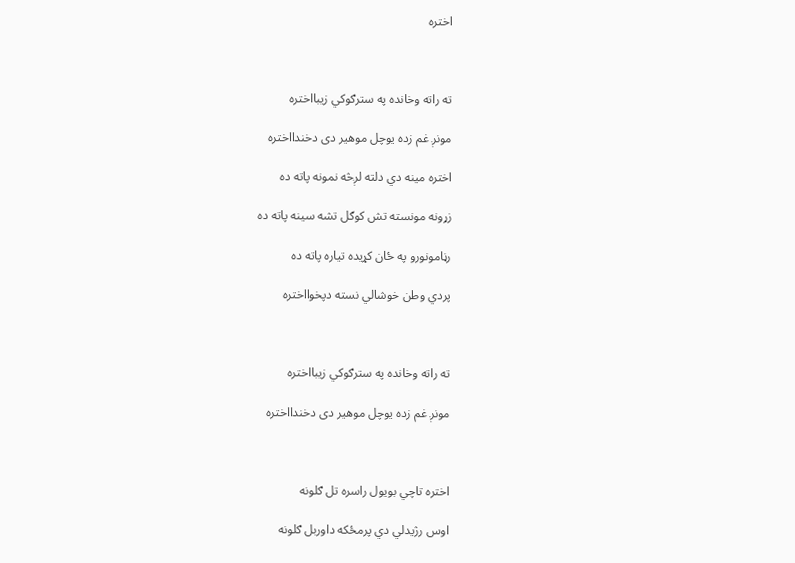اختره



ته راته وخانده په سترګوكي زيبااختره

مونږ غم زده يوچل موهير دى دخندااختره

اختره مينه دي دلته لږڅه نمونه پاته ده

زړونه مونسته تش كوګل تشه سينه پاته ده

رڼامونورو په ځان كړيده تياره پاته ده

پردي وطن خوشالي نسته دپخوااختره



ته راته وخانده په سترګوكي زيبااختره

مونږ غم زده يوچل موهير دى دخندااختره



اختره تاچي بويول راسره تل ګلونه

اوس رژيدلي دي پرمځكه داوربل ګلونه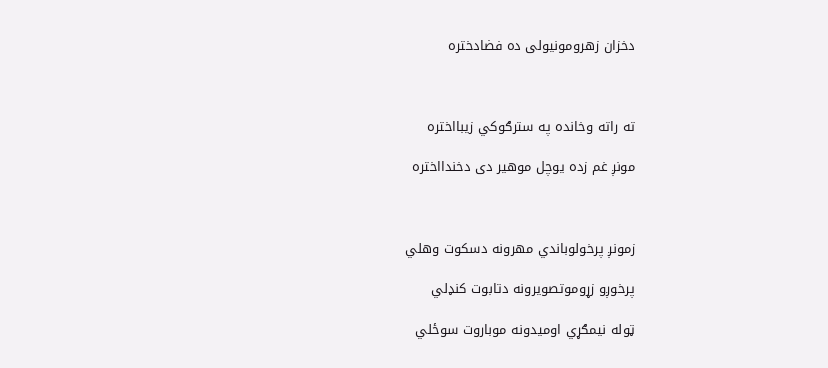دخزان زهرومونيولى ده فضادختره



ته راته وخانده په سترګوكي زيبااختره

مونږ غم زده يوچل موهير دى دخندااختره



زمونږ پرخولوباندي مهرونه دسكوت وهلي

پرخوږو زړوموتصويرونه دتابوت كنډلي

ټوله نيمګړي اوميدونه موباروت سوځلي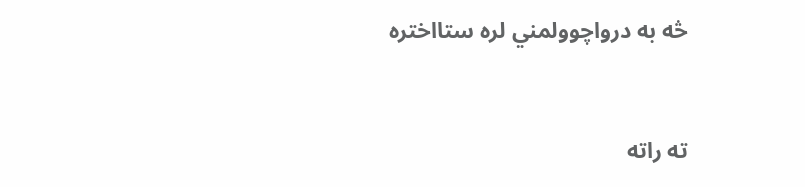څه به درواچوولمني لره ستااختره



ته راته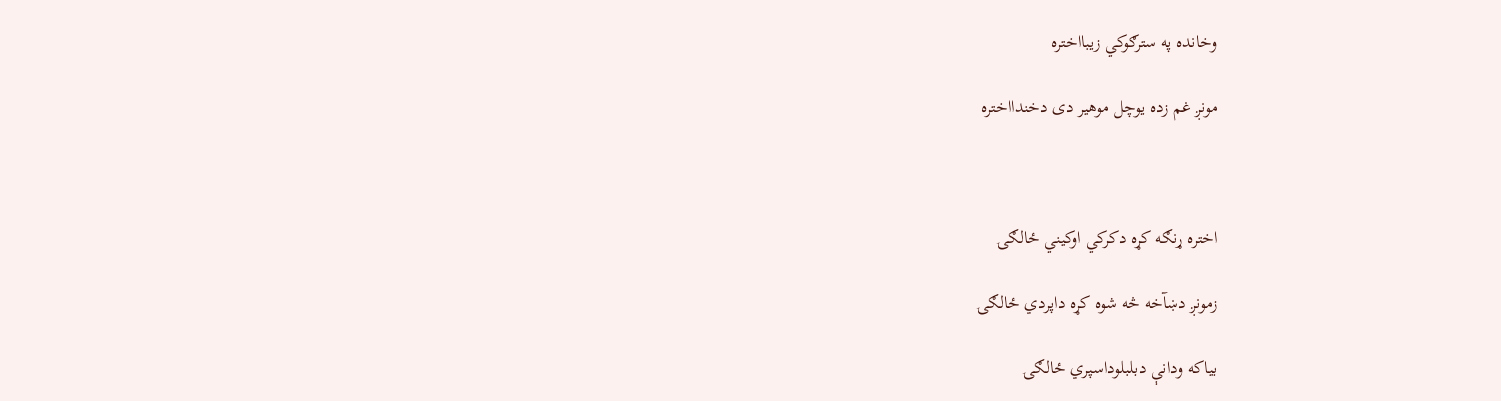وخانده په سترګوكي زيبااختره

مونږ غم زده يوچل موهير دى دخندااختره



اختره ړنګه كړه دكركي اوكيني ځالګۍ

زمونږ دښآخه څه شوه كړه داپردي ځالګۍ

بياكه ودانې دبلبلوداسپري ځالګۍ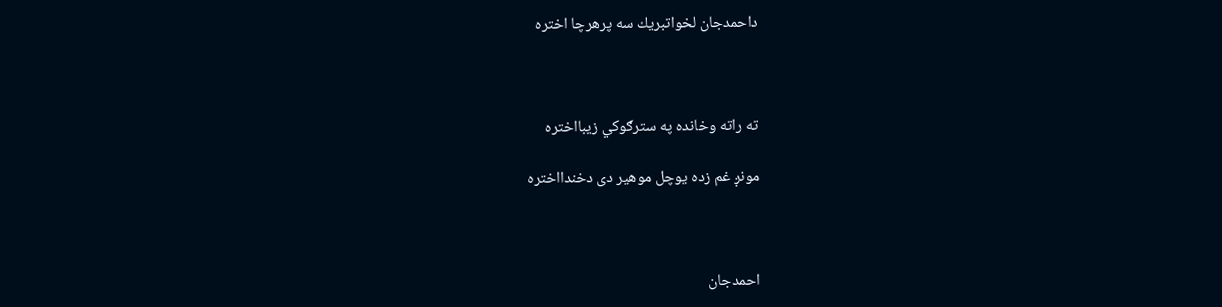داحمدجان لخواتبريك سه پرهرچا اختره



ته راته وخانده په سترګوكي زيبااختره

مونږ غم زده يوچل موهير دى دخندااختره



احمدجان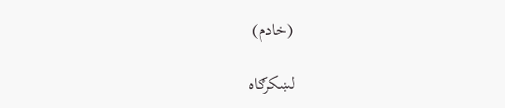(خادم)

لښكرګاه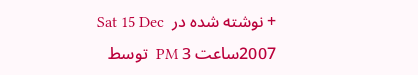+ نوشته شده در  Sat 15 Dec 2007ساعت 3 PM  توسط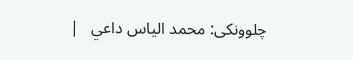چلوونكى: محمد الياس داعي   |